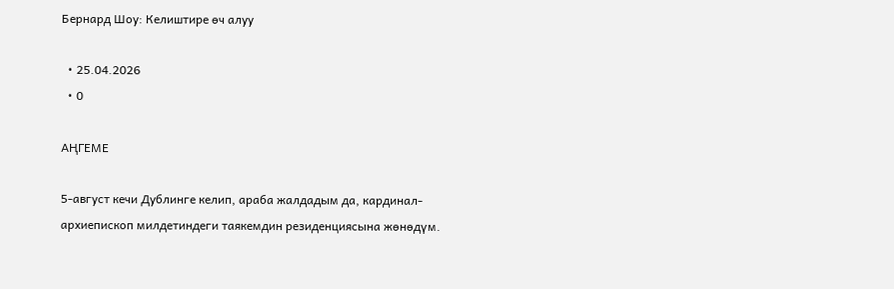Бернард Шоу: Келиштире өч алуу

  • 25.04.2026
  • 0

АҢГЕМЕ

5-август кечи Дублинге келип, араба жалдадым да, кардинал-архиепископ милдетиндеги таякемдин резиденциясына жөнөдүм.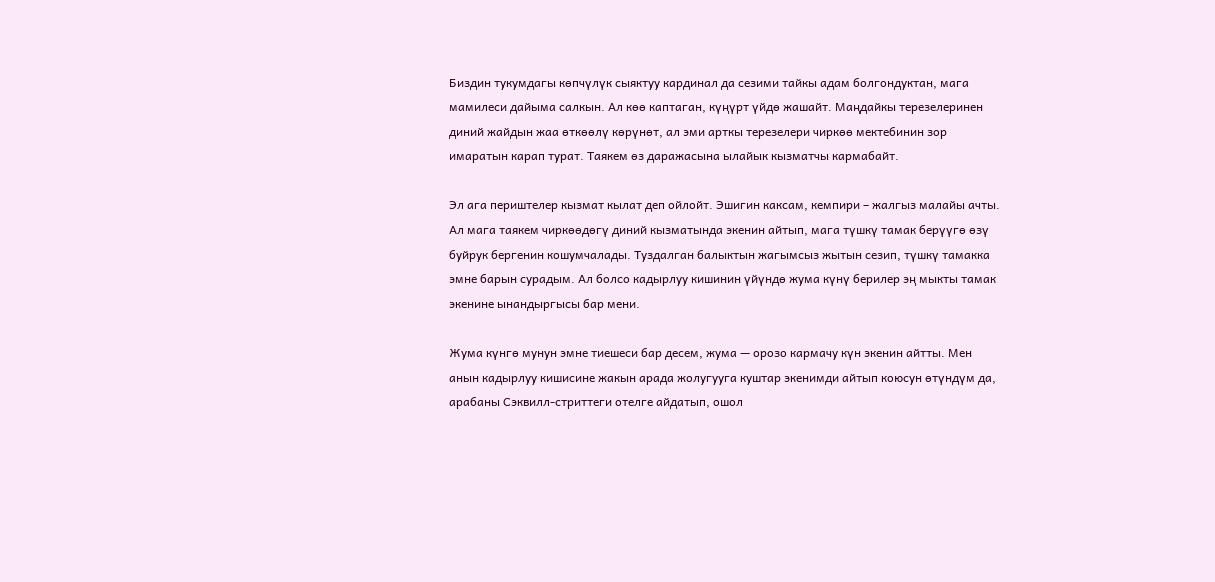Биздин тукумдагы көпчүлүк сыяктуу кардинал да сезими тайкы адам болгондуктан, мага мамилеси дайыма салкын. Ал көө каптаган, күңүрт үйдө жашайт. Маңдайкы терезелеринен диний жайдын жаа өткөөлү көрүнөт, ал эми арткы терезелери чиркөө мектебинин зор имаратын карап турат. Таякем өз даражасына ылайык кызматчы кармабайт.

Эл ага периштелер кызмат кылат деп ойлойт. Эшигин каксам, кемпири – жалгыз малайы ачты. Ал мага таякем чиркөөдөгү диний кызматында экенин айтып, мага түшкү тамак берүүгө өзү буйрук бергенин кошумчалады. Туздалган балыктын жагымсыз жытын сезип, түшкү тамакка эмне барын сурадым. Ал болсо кадырлуу кишинин үйүндө жума күнү берилер эң мыкты тамак экенине ынандыргысы бар мени.

Жума күнгө мунун эмне тиешеси бар десем, жума — орозо кармачу күн экенин айтты. Мен анын кадырлуу кишисине жакын арада жолугууга куштар экенимди айтып коюсун өтүндүм да, арабаны Сэквилл-стриттеги отелге айдатып, ошол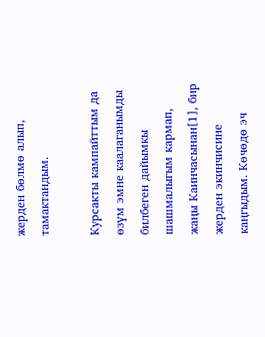жерден бөлмө алып, тамактандым.

Курсакты кампайттым да өзүм эмне каалаганымды билбеген дайымкы шашмалыгым кармап, жаңы Каинчасынан[1], бир жерден экинчисине каңгыдым. Көчөдө эч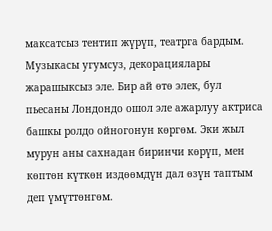максатсыз тентип жүрүп, театрга бардым. Музыкасы угумсуз, декорациялары жарашыксыз эле. Бир ай өтө элек, бул пьесаны Лондондо ошол эле ажарлуу актриса башкы ролдо ойногонун көргөм. Эки жыл мурун аны сахнадан биринчи көрүп, мен көптөн күткөн издөөмдүн дал өзүн таптым деп үмүттөнгөм.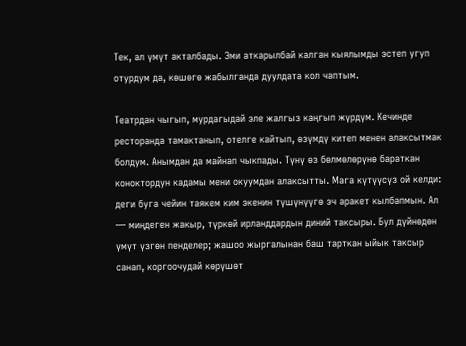Тек, ал үмүт акталбады. Эми аткарылбай калган кыялымды эстеп угуп отурдум да, көшөгө жабылганда дуулдата кол чаптым.

Театрдан чыгып, мурдагыдай эле жалгыз каңгып жүрдүм. Кечинде ресторанда тамактанып, отелге кайтып, өзүмдү китеп менен алаксытмак болдум. Анымдан да майнап чыкпады. Түнү өз бөлмөлөрүнө бараткан коноктордун кадамы мени окуумдан алаксытты. Мага күтүүсүз ой келди: деги буга чейин таякем ким экенин түшүнүүгө эч аракет кылбапмын. Ал — миңдеген жакыр, түркөй ирланддардын диний таксыры. Бул дүйнөдөн үмүт үзгөн пенделер; жашоо жыргалынан баш тарткан ыйык таксыр санап, коргоочудай көрүшөт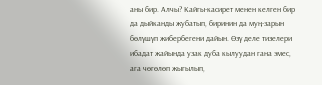аны бир. Алчы? Кайгы-касирет менен келген бир да дыйканды жубатып, биринин да муң-зарын бөлүшүп жибербегени дайын. Өзү деле тизелери ибадат жайында узак дуба кылуудан гана эмес, ага чөгөлөп жыгылып,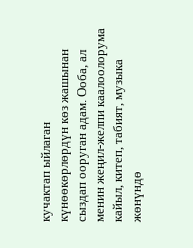кучактап ыйлаган күнөөкөрлөрдүн көз жашынан сыздап ооруган адам. Ооба, ал менин жеңил-желпи каалоолорума кайыл, китеп, табият, музыка жөнүндө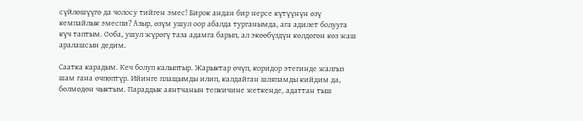сүйлөшүүгө да чолосу тийген эмес! Бирок андан бир нерсе күтүүнүн өзү кемпайлык эмеспи? Азыр, өзүм ушул оор абалда турганымда, ага адилет болууга күч таптым. Ооба, ушул жүрөгү таза адамга барып, ал экөөбүздүн көлдөгөн көз жаш аралашсын дедим.

Саатка карадым. Кеч болуп калыптыр. Жарыктар өчүп, коридор этегинде жалгыз шам гана өчпөптүр. Ийинге плащымды илип, калдайган шляпамды кийдим да, бөлмөдөн чыктым. Параддык аянтчанын тепкичине жеткенде, адаттан тыш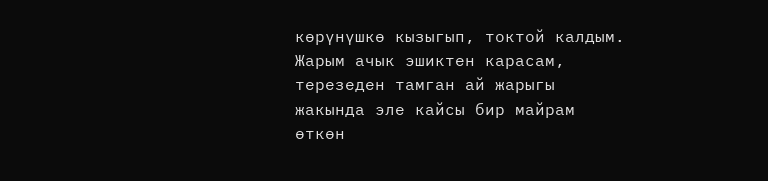көрүнүшкө кызыгып, токтой калдым. Жарым ачык эшиктен карасам, терезеден тамган ай жарыгы жакында эле кайсы бир майрам өткөн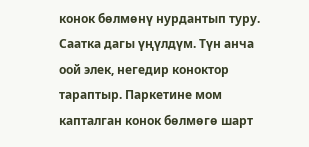конок бөлмөнү нурдантып туру. Саатка дагы үңүлдүм. Түн анча оой элек, негедир коноктор тараптыр. Паркетине мом капталган конок бөлмөгө шарт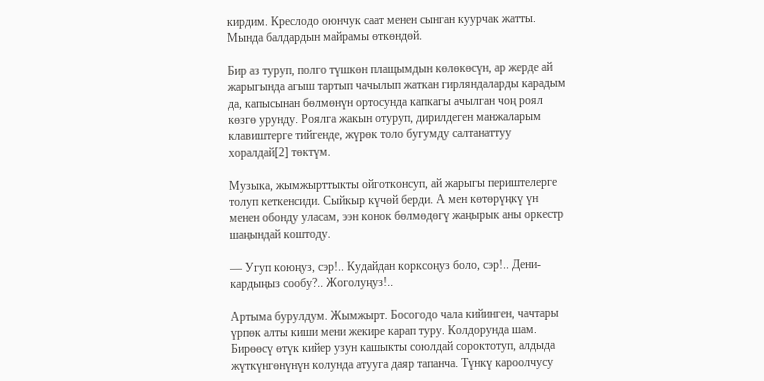кирдим. Креслодо оюнчук саат менен сынган куурчак жатты. Мында балдардын майрамы өткөндөй.

Бир аз туруп, полго түшкөн плащымдын көлөкөсүн, ар жерде ай жарыгында агыш тартып чачылып жаткан гирляндаларды карадым да, капысынан бөлмөнүн ортосунда капкагы ачылган чоң роял көзгө урунду. Роялга жакын отуруп, дирилдеген манжаларым клавиштерге тийгенде, жүрөк толо бугумду салтанаттуу хоралдай[2] төктүм.

Музыка, жымжырттыкты ойготконсуп, ай жарыгы периштелерге толуп кеткенсиди. Сыйкыр күчөй берди. А мен көтөрүңкү үн менен обонду уласам, ээн конок бөлмөдөгү жаңырык аны оркестр шаңындай коштоду.

— Угуп коюңуз, сэр!.. Кудайдан корксоңуз боло, сэр!.. Дени-кардыңыз сообу?.. Жоголуңуз!..

Артыма бурулдум. Жымжырт. Босогодо чала кийинген, чачтары үрпөк алты киши мени жекире карап туру. Колдорунда шам. Бирөөсү өтүк кийер узун кашыкты союлдай сороктотуп, алдыда жүткүнгөнүнүн колунда атууга даяр тапанча. Түнкү кароолчусу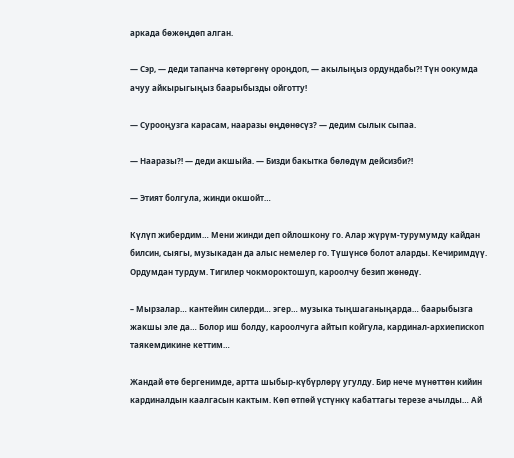аркада бөжөңдөп алган.

— Сэр, — деди тапанча көтөргөнү ороңдоп, — акылыңыз ордундабы?! Түн оокумда ачуу айкырыгыңыз баарыбызды ойготту!

— Сурооңузга карасам, нааразы өңдөнөсүз? — дедим сылык сыпаа.

— Нааразы?! — деди акшыйа. — Бизди бакытка бөлөдүм дейсизби?!

— Этият болгула, жинди окшойт…

Күлүп жибердим… Мени жинди деп ойлошкону го. Алар жүрүм-турумумду кайдан билсин, сыягы, музыкадан да алыс немелер го. Түшүнсө болот аларды. Кечиримдүү. Ордумдан турдум. Тигилер чокмороктошуп, кароолчу безип жөнөдү.

– Мырзалар… кантейин силерди… эгер… музыка тыңшаганыңарда… баарыбызга жакшы эле да… Болор иш болду, кароолчуга айтып койгула, кардинал-архиепископ таякемдикине кеттим…

Жандай өтө бергенимде, артта шыбыр-күбүрлөрү угулду. Бир нече мүнөттөн кийин кардиналдын каалгасын кактым. Көп өтпөй үстүнкү кабаттагы терезе ачылды… Ай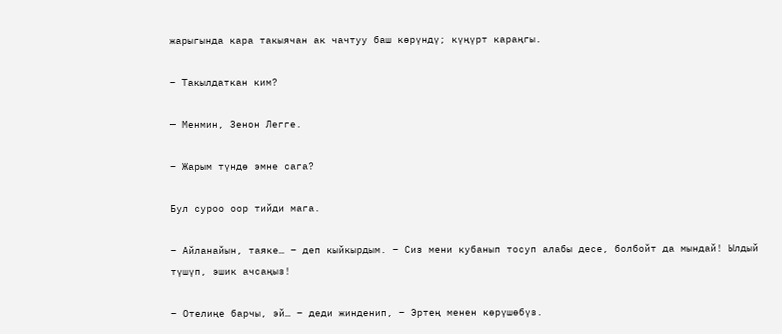жарыгында кара такыячан ак чачтуу баш көрүндү; күңүрт караңгы.

– Такылдаткан ким?

— Менмин, Зенон Легге.

– Жарым түндө эмне сага?

Бул суроо оор тийди мага.

– Айланайын, таяке… – деп кыйкырдым. – Сиз мени кубанып тосуп алабы десе, болбойт да мындай! Ылдый түшүп, эшик ачсаңыз!

– Отелиңе барчы, эй… – деди жинденип, – Эртең менен көрүшөбүз.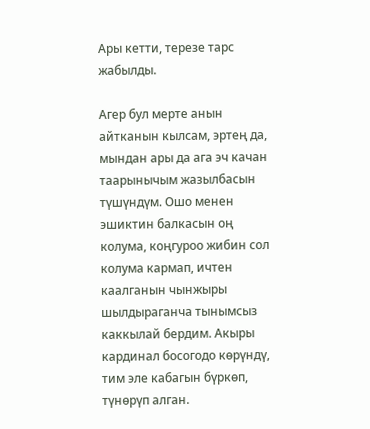Ары кетти, терезе тарс жабылды.

Агер бул мерте анын айтканын кылсам, эртең да, мындан ары да ага эч качан таарынычым жазылбасын түшүндүм. Ошо менен эшиктин балкасын оң колума, коңгуроо жибин сол колума кармап, ичтен каалганын чынжыры шылдыраганча тынымсыз каккылай бердим. Акыры кардинал босогодо көрүндү, тим эле кабагын бүркөп, түнөрүп алган.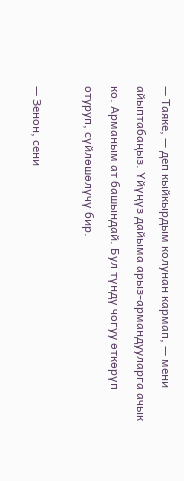— Таяке, — деп кыйкырдым колунан кармап, — мени айыптабаңыз. Үйүңүз дайыма арыз-армандууларга ачык ко. Арманым ат башындай. Бул түндү чогуу өткөрүп отуруп, сүйлөшөлүчү бир.

— Зенон, сени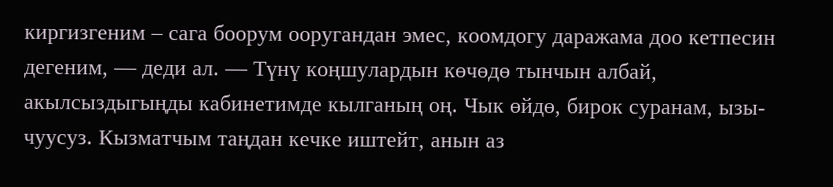киргизгеним – сага боорум ооругандан эмес, коомдогу даражама доо кетпесин дегеним, — деди ал. — Түнү коңшулардын көчөдө тынчын албай, акылсыздыгыңды кабинетимде кылганың оң. Чык өйдө, бирок суранам, ызы-чуусуз. Кызматчым таңдан кечке иштейт, анын аз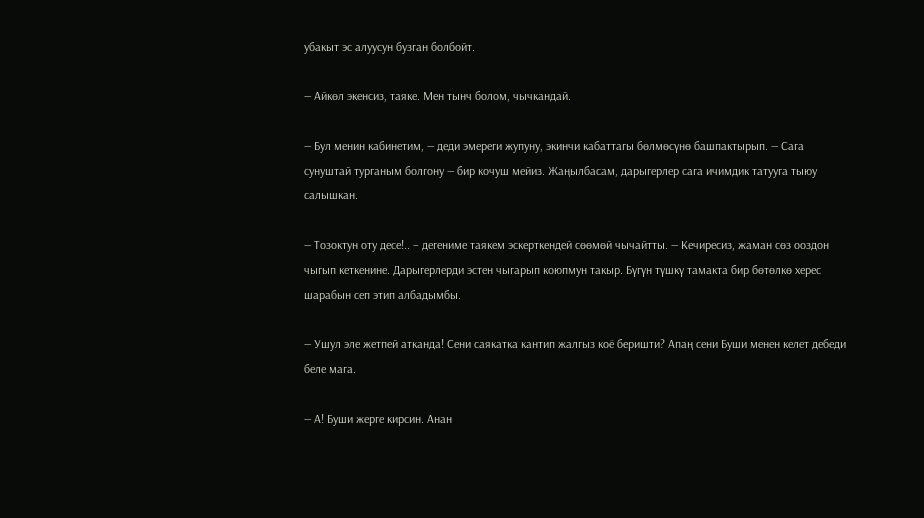убакыт эс алуусун бузган болбойт.

— Айкөл экенсиз, таяке. Мен тынч болом, чычкандай.

— Бул менин кабинетим, — деди эмереги жупуну, экинчи кабаттагы бөлмөсүнө башпактырып. — Сага сунуштай турганым болгону — бир кочуш мейиз. Жаңылбасам, дарыгерлер сага ичимдик татууга тыюу салышкан.

— Тозоктун оту десе!.. – дегениме таякем эскерткендей сөөмөй чычайтты. — Кечиресиз, жаман сөз ооздон чыгып кеткенине. Дарыгерлерди эстен чыгарып коюпмун такыр. Бүгүн түшкү тамакта бир бөтөлкө херес шарабын сеп этип албадымбы.

— Ушул эле жетпей атканда! Сени саякатка кантип жалгыз коё беришти? Апаң сени Буши менен келет дебеди беле мага.

— А! Буши жерге кирсин. Анан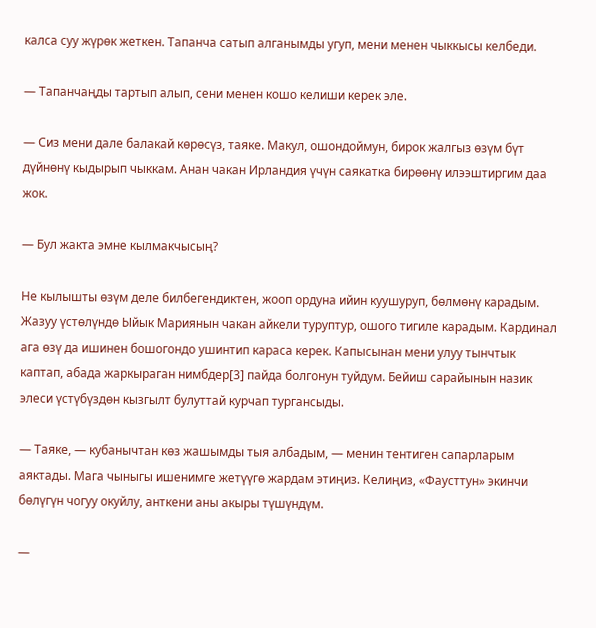калса суу жүрөк жеткен. Тапанча сатып алганымды угуп, мени менен чыккысы келбеди.

— Тапанчаңды тартып алып, сени менен кошо келиши керек эле.

— Сиз мени дале балакай көрөсүз, таяке. Макул, ошондоймун, бирок жалгыз өзүм бүт дүйнөнү кыдырып чыккам. Анан чакан Ирландия үчүн саякатка бирөөнү илээштиргим даа жок.

— Бул жакта эмне кылмакчысың?

Не кылышты өзүм деле билбегендиктен, жооп ордуна ийин куушуруп, бөлмөнү карадым. Жазуу үстөлүндө Ыйык Мариянын чакан айкели туруптур, ошого тигиле карадым. Кардинал ага өзү да ишинен бошогондо ушинтип караса керек. Капысынан мени улуу тынчтык каптап, абада жаркыраган нимбдер[3] пайда болгонун туйдум. Бейиш сарайынын назик элеси үстүбүздөн кызгылт булуттай курчап тургансыды.

— Таяке, — кубанычтан көз жашымды тыя албадым, — менин тентиген сапарларым аяктады. Мага чыныгы ишенимге жетүүгө жардам этиңиз. Келиңиз, «Фаусттун» экинчи бөлүгүн чогуу окуйлу, анткени аны акыры түшүндүм.

—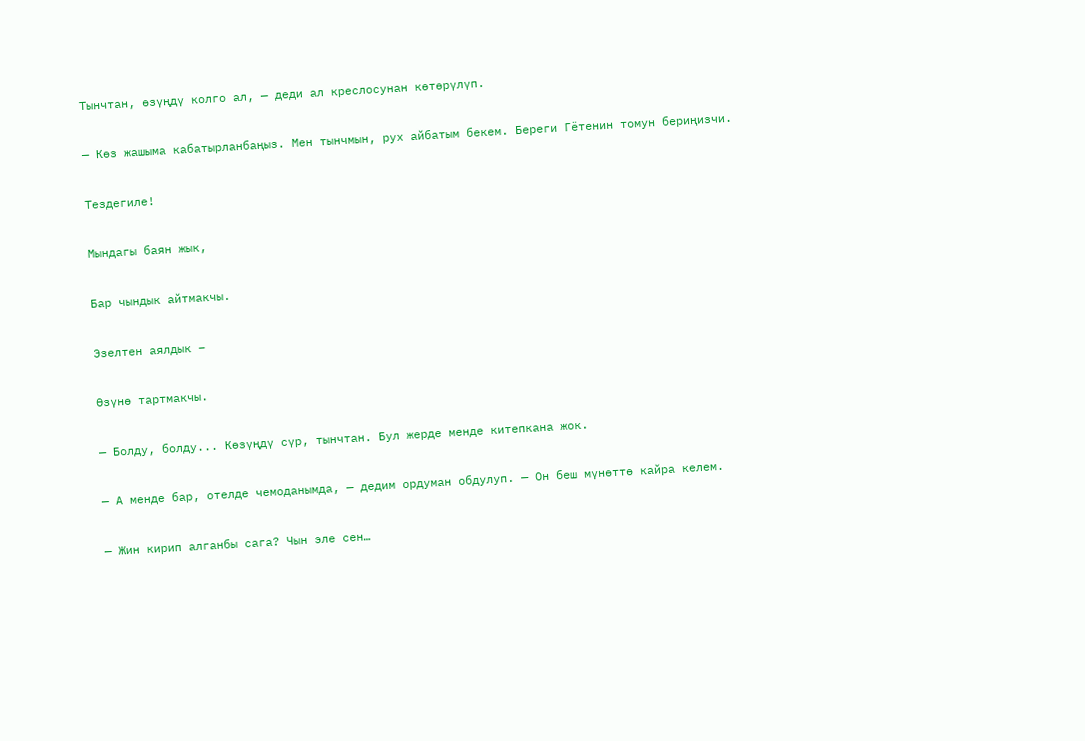Тынчтан, өзүңдү колго ал, — деди ал креслосунан көтөрүлүп.

— Көз жашыма кабатырланбаңыз. Мен тынчмын, рух айбатым бекем. Береги Гётенин томун бериңизчи.

Тездегиле!

Мындагы баян жык,

Бар чындык айтмакчы.

Эзелтен аялдык –

Өзүнө тартмакчы.

— Болду, болду... Көзүңдү сүр, тынчтан. Бул жерде менде китепкана жок.

— А менде бар, отелде чемоданымда, — дедим ордуман обдулуп. — Он беш мүнөттө кайра келем.

— Жин кирип алганбы сага? Чын эле сен…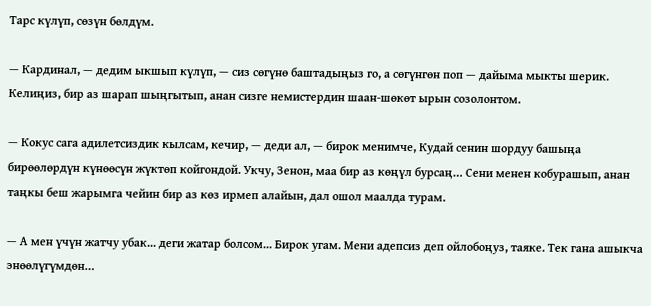Тарс күлүп, сөзүн бөлдүм.

— Кардинал, — дедим ыкшып күлүп, — сиз сөгүнө баштадыңыз го, а сөгүнгөн поп — дайыма мыкты шерик. Келиңиз, бир аз шарап шыңгытып, анан сизге немистердин шаан-шөкөт ырын созолонтом.

— Кокус сага адилетсиздик кылсам, кечир, — деди ал, — бирок менимче, Кудай сенин шордуу башыңа бирөөлөрдүн күнөөсүн жүктөп койгондой. Укчу, Зенон, маа бир аз көңүл бурсаң… Сени менен кобурашып, анан таңкы беш жарымга чейин бир аз көз ирмеп алайын, дал ошол маалда турам.

— А мен үчүн жатчу убак... деги жатар болсом... Бирок угам. Мени адепсиз деп ойлобоңуз, таяке. Тек гана ашыкча энөөлүгүмдөн…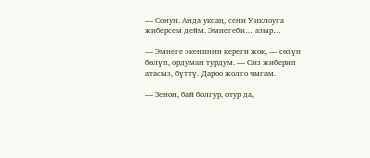— Сонун. Анда уксаң, сени Уиклоуга жиберсем дейм. Эмнегеби… азыр…

— Эмнеге экенинин кереги жок, — сөзүн бөлүп, ордуман турдум. — Сиз жиберип атасыз, бүттү. Дароо жолго чыгам.

— Зенон, бай болгур, отур да,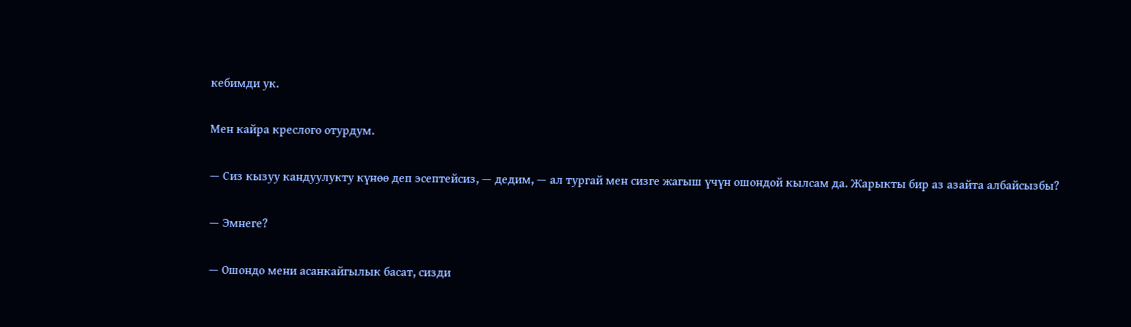кебимди ук.

Мен кайра креслого отурдум.

— Сиз кызуу кандуулукту күнөө деп эсептейсиз, — дедим, — ал тургай мен сизге жагыш үчүн ошондой кылсам да. Жарыкты бир аз азайта албайсызбы?

— Эмнеге?

— Ошондо мени асанкайгылык басат, сизди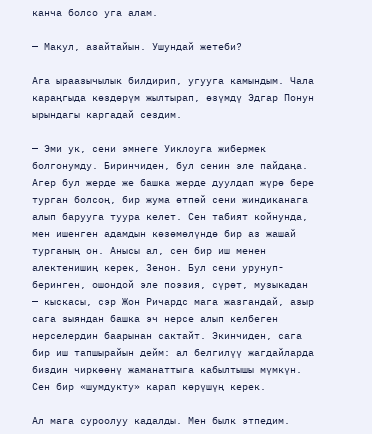канча болсо уга алам.

— Макул, азайтайын. Ушундай жетеби?

Ага ыраазычылык билдирип, угууга камындым. Чала караңгыда көздөрүм жылтырап, өзүмдү Эдгар Понун ырындагы каргадай сездим.

— Эми ук, сени эмнеге Уиклоуга жибермек болгонумду. Биринчиден, бул сенин эле пайдаңа. Агер бул жерде же башка жерде дуулдап жүрө бере турган болсоң, бир жума өтпөй сени жиндиканага алып барууга туура келет. Сен табият койнунда, мен ишенген адамдын көзөмөлүндө бир аз жашай турганың он. Анысы ал, сен бир иш менен алектенишиң керек, Зенон. Бул сени урунуп-беринген, ошондой эле поэзия, сүрөт, музыкадан — кыскасы, сэр Жон Ричардс мага жазгандай, азыр сага зыяндан башка эч нерсе алып келбеген нерселердин баарынан сактайт. Экинчиден, сага бир иш тапшырайын дейм: ал белгилүү жагдайларда биздин чиркөөнү жаманаттыга кабылтышы мүмкүн. Сен бир «шумдукту» карап көрүшүң керек.

Ал мага суроолуу кадалды. Мен былк этпедим.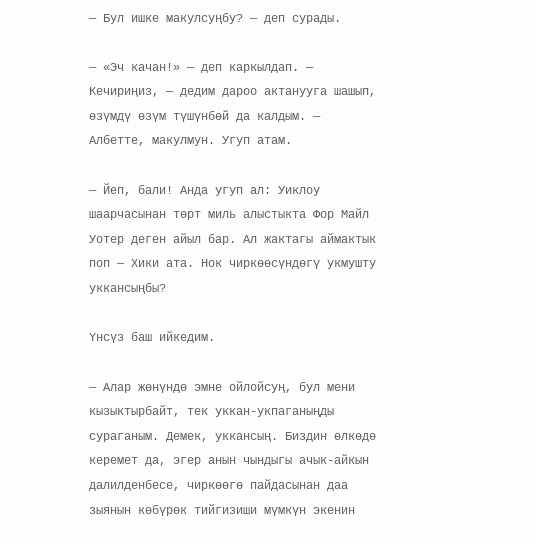— Бул ишке макулсуңбу? — деп сурады.

— «Эч качан!» — деп каркылдап. — Кечириңиз, — дедим дароо актанууга шашып, өзүмдү өзүм түшүнбөй да калдым. — Албетте, макулмун. Угуп атам.

— Йеп, бали! Анда угуп ал: Уиклоу шаарчасынан төрт миль алыстыкта Фор Майл Уотер деген айыл бар. Ал жактагы аймактык поп — Хики ата. Нок чиркөөсүндөгү укмушту уккансыңбы?

Үнсүз баш ийкедим.

— Алар жөнүндө эмне ойлойсуң, бул мени кызыктырбайт, тек уккан-укпаганыңды сураганым. Демек, уккансың. Биздин өлкөдө керемет да, эгер анын чындыгы ачык-айкын далилденбесе, чиркөөгө пайдасынан даа зыянын көбүрөк тийгизиши мүмкүн экенин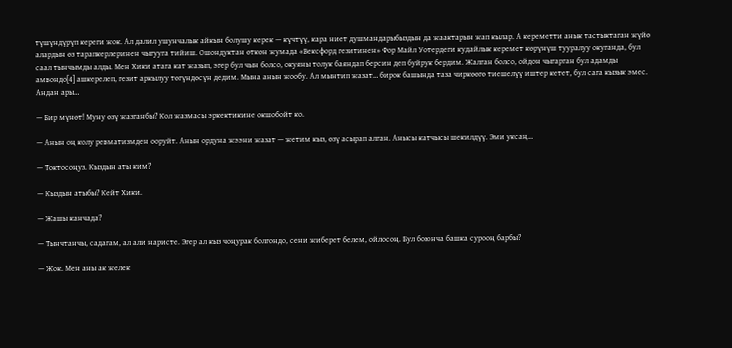түшүндүрүп кереги жок. Ал далил ушунчалык айкын болушу керек — күчтүү, кара ниет душмандарыбыздын да жаактарын жап кылар. А кереметти анык тастыктаган жүйө алардын өз тарапкерлеринен чыгууга тийиш. Ошондуктан өткөн жумада «Вексфорд гезитинен» Фор Майл Уотердеги кудайлык керемет көрүнүш тууралуу окуганда, бул саал тынчымды алды. Мен Хики атага кат жазып, эгер бул чын болсо, окуяны толук баяндап берсин деп буйрук бердим. Жалган болсо, ойдон чыгарган бул адамды амвондо[4] ашкерелеп, гезит аркылуу төгүндөсүн дедим. Мына анын жообу. Ал мынтип жазат… бирок башында таза чиркөөгө тиешелүү иштер кетет, бул сага кызык эмес. Андан ары…

— Бир мүнөт! Муну өзү жазганбы? Кол жазмасы эркектикине окшобойт ко.

— Анын оң колу ревматизмден ооруйт. Анын ордуна жээни жазат — жетим кыз, өзү асырап алган. Анысы катчысы шекилдүү. Эми уксаң…

— Токтосоңуз. Кыздын аты ким?

— Кыздын атыбы? Кейт Хики.

— Жашы канчада?

— Тынчтанчы, садагам, ал али наристе. Эгер ал кыз чоңурак болгондо, сени жиберет белем, ойлосоң. Бул боюнча башка сурооң барбы?

— Жок. Мен аны ак желек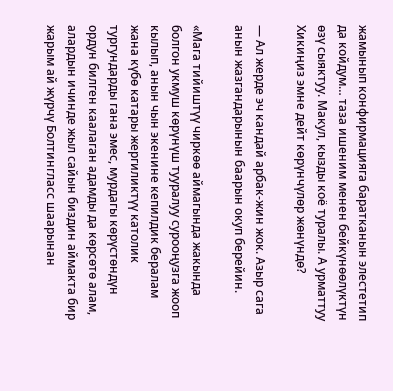жамынып конфирмацияга баратканын элестетип да койдум… таза ишеним менен бейкүнөөлүктүн өзү сыяктуу. Макул, кызды коё туралы. А урматтуу Хикиңиз эмне дейт көрүнчүлөр жөнүндө?

— Ал жерде эч кандай арбак-жин жок. Азыр сага анын жазгандарынын баарын окуп берейин.

«Мага тийиштүү чиркөө аймагында жакында болгон укмуш көрүнүш тууралуу сурооңузга жооп кылып, анын чын экенине кепилдик бералам жана күбө катары жергиликтүү католик тургундарды гана эмес, мурдагы көрүстөндүн ордун билген каалаган адамды да көрсөтө алам, алардын ичинде жыл сайын биздин аймакта бир жарым ай жүрчү Болтингласс шаарынан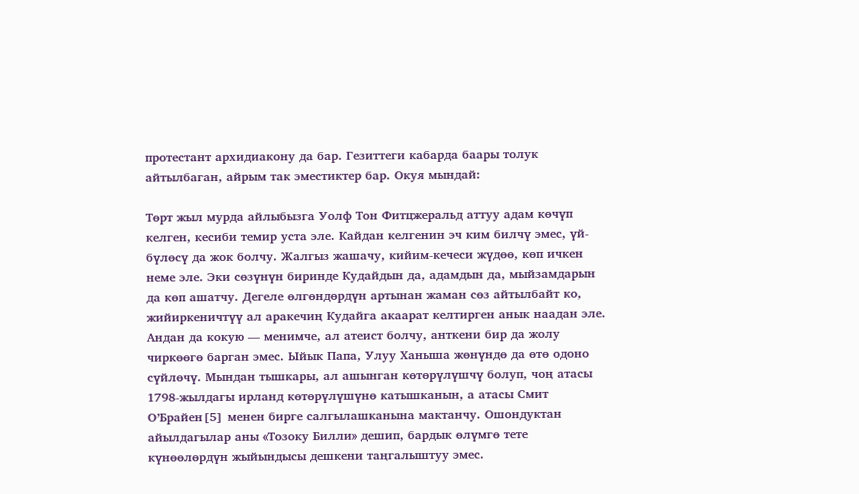протестант архидиакону да бар. Гезиттеги кабарда баары толук айтылбаган, айрым так эместиктер бар. Окуя мындай:

Төрт жыл мурда айлыбызга Уолф Тон Фитцжеральд аттуу адам көчүп келген, кесиби темир уста эле. Кайдан келгенин эч ким билчү эмес, үй-бүлөсү да жок болчу. Жалгыз жашачу, кийим-кечеси жүдөө, көп ичкен неме эле. Эки сөзүнүн биринде Кудайдын да, адамдын да, мыйзамдарын да көп ашатчу. Дегеле өлгөндөрдүн артынан жаман сөз айтылбайт ко, жийиркеничтүү ал аракечиң Кудайга акаарат келтирген анык наадан эле. Андан да кокую — менимче, ал атеист болчу, анткени бир да жолу чиркөөгө барган эмес. Ыйык Папа, Улуу Ханыша жөнүндө да өтө одоно сүйлөчү. Мындан тышкары, ал ашынган көтөрүлүшчү болуп, чоң атасы 1798-жылдагы ирланд көтөрүлүшүнө катышканын, а атасы Смит О’Брайен[5] менен бирге салгылашканына мактанчу. Ошондуктан айылдагылар аны «Тозоку Билли» дешип, бардык өлүмгө тете күнөөлөрдүн жыйындысы дешкени таңгалыштуу эмес.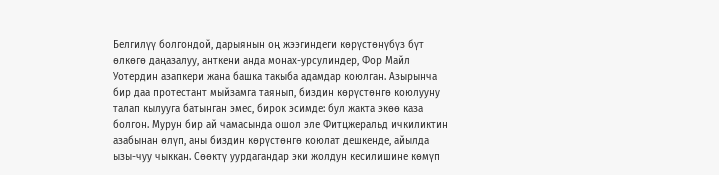Белгилүү болгондой, дарыянын оң жээгиндеги көрүстөнүбүз бүт өлкөгө даңазалуу, анткени анда монах-урсулиндер, Фор Майл Уотердин азапкери жана башка такыба адамдар коюлган. Азырынча бир даа протестант мыйзамга таянып, биздин көрүстөнгө коюлууну талап кылууга батынган эмес, бирок эсимде: бул жакта экөө каза болгон. Мурун бир ай чамасында ошол эле Фитцжеральд ичкиликтин азабынан өлүп, аны биздин көрүстөнгө коюлат дешкенде, айылда ызы-чуу чыккан. Сөөктү уурдагандар эки жолдун кесилишине көмүп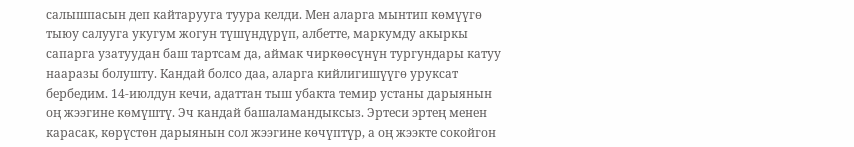салышпасын деп кайтарууга туура келди. Мен аларга мынтип көмүүгө тыюу салууга укугум жогун түшүндүрүп, албетте, маркумду акыркы сапарга узатуудан баш тартсам да, аймак чиркөөсүнүн тургундары катуу нааразы болушту. Кандай болсо даа, аларга кийлигишүүгө уруксат бербедим. 14-июлдун кечи, адаттан тыш убакта темир устаны дарыянын оң жээгине көмүштү. Эч кандай башаламандыксыз. Эртеси эртең менен карасак, көрүстөн дарыянын сол жээгине көчүптүр, а оң жээкте сокойгон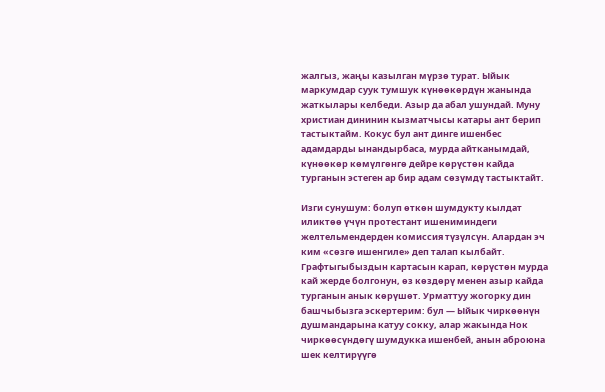жалгыз, жаңы казылган мүрзө турат. Ыйык маркумдар суук тумшук күнөөкөрдүн жанында жаткылары келбеди. Азыр да абал ушундай. Муну христиан дининин кызматчысы катары ант берип тастыктайм. Кокус бул ант динге ишенбес адамдарды ынандырбаса, мурда айтканымдай, күнөөкөр көмүлгөнгө дейре көрүстөн кайда турганын эстеген ар бир адам сөзүмдү тастыктайт.

Изги сунушум: болуп өткөн шумдукту кылдат иликтөө үчүн протестант ишениминдеги желтельмендерден комиссия түзүлсүн. Алардан эч ким «сөзгө ишенгиле» деп талап кылбайт. Графтыгыбыздын картасын карап, көрүстөн мурда кай жерде болгонун, өз көздөрү менен азыр кайда турганын анык көрүшөт. Урматтуу жогорку дин башчыбызга эскертерим: бул — Ыйык чиркөөнүн душмандарына катуу сокку, алар жакында Нок чиркөөсүндөгү шумдукка ишенбей, анын аброюна шек келтирүүгө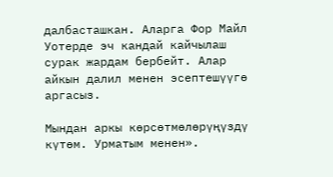далбасташкан. Аларга Фор Майл Уотерде эч кандай кайчылаш сурак жардам бербейт. Алар айкын далил менен эсептешүүгө аргасыз.

Мындан аркы көрсөтмөлөрүңүздү күтөм. Урматым менен».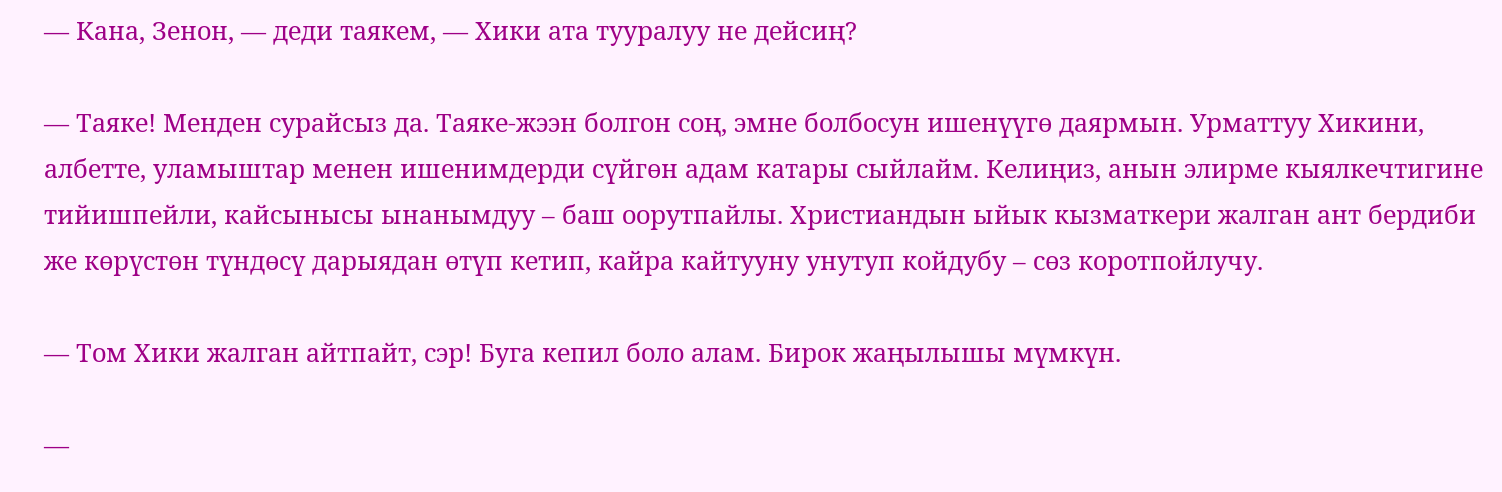— Кана, Зенон, — деди таякем, — Хики ата тууралуу не дейсиң?

— Таяке! Менден сурайсыз да. Таяке-жээн болгон соң, эмне болбосун ишенүүгө даярмын. Урматтуу Хикини, албетте, уламыштар менен ишенимдерди сүйгөн адам катары сыйлайм. Келиңиз, анын элирме кыялкечтигине тийишпейли, кайсынысы ынанымдуу – баш оорутпайлы. Христиандын ыйык кызматкери жалган ант бердиби же көрүстөн түндөсү дарыядан өтүп кетип, кайра кайтууну унутуп койдубу – сөз коротпойлучу.

— Том Хики жалган айтпайт, сэр! Буга кепил боло алам. Бирок жаңылышы мүмкүн.

—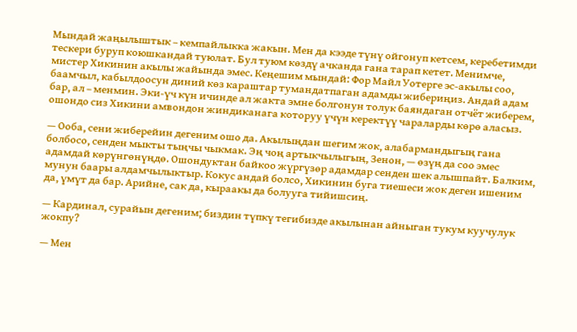Мындай жаңылыштык – кемпайлыкка жакын. Мен да кээде түнү ойгонуп кетсем, керебетимди тескери буруп коюшкандай туюлат. Бул туюм көздү ачканда гана тарап кетет. Менимче, мистер Хикинин акылы жайында эмес. Кеңешим мындай: Фор Майл Уотерге эс-акылы соо, баамчыл, кабылдоосун диний көз караштар тумандатпаган адамды жибериңиз. Андай адам бар, ал – менмин. Эки-үч күн ичинде ал жакта эмне болгонун толук баяндаган отчёт жиберем, ошондо сиз Хикини амвондон жиндиканага которуу үчүн керектүү чараларды көрө аласыз.

— Ооба, сени жиберейин дегеним ошо да. Акылыңдан шегим жок, алабармандыгың гана болбосо, сенден мыкты тыңчы чыкмак. Эң чоң артыкчылыгың, Зенон, — өзүң да соо эмес адамдай көрүнгөнүңдө. Ошондуктан байкоо жүргүзөр адамдар сенден шек алышпайт. Балким, мунун баары алдамчылыктыр. Кокус андай болсо, Хикинин буга тиешеси жок деген ишеним да, үмүт да бар. Арийне, сак да, кыраакы да болууга тийишсиң.

— Кардинал, сурайын дегеним; биздин түпкү тегибизде акылынан айныган тукум куучулук жокпу?

— Мен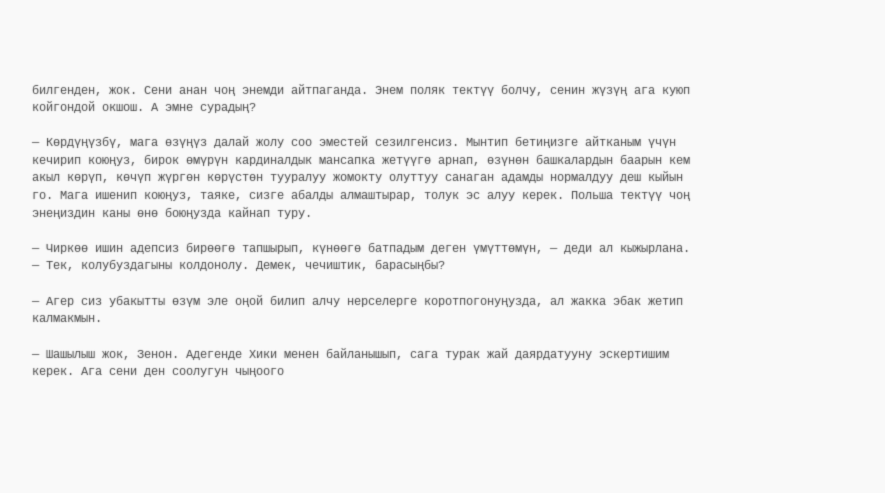билгенден, жок. Сени анан чоң энемди айтпаганда. Энем поляк тектүү болчу, сенин жүзүң ага куюп койгондой окшош. А эмне сурадың?

— Көрдүңүзбү, мага өзүңүз далай жолу соо эместей сезилгенсиз. Мынтип бетиңизге айтканым үчүн кечирип коюңуз, бирок өмүрүн кардиналдык мансапка жетүүгө арнап, өзүнөн башкалардын баарын кем акыл көрүп, көчүп жүргөн көрүстөн тууралуу жомокту олуттуу санаган адамды нормалдуу деш кыйын го. Мага ишенип коюңуз, таяке, сизге абалды алмаштырар, толук эс алуу керек. Польша тектүү чоң энеңиздин каны өнө боюңузда кайнап туру.

— Чиркөө ишин адепсиз бирөөгө тапшырып, күнөөгө батпадым деген үмүттөмүн, — деди ал кыжырлана. — Тек, колубуздагыны колдонолу. Демек, чечиштик, барасыңбы?

— Агер сиз убакытты өзүм эле оңой билип алчу нерселерге коротпогонуңузда, ал жакка эбак жетип калмакмын.

— Шашылыш жок, Зенон. Адегенде Хики менен байланышып, сага турак жай даярдатууну эскертишим керек. Ага сени ден соолугун чыңоого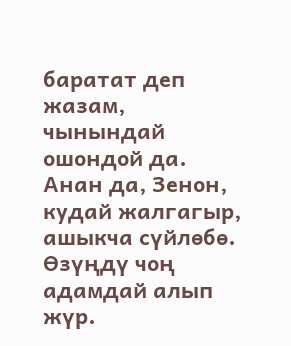баратат деп жазам, чынындай ошондой да. Анан да, Зенон, кудай жалгагыр, ашыкча сүйлөбө. Өзүңдү чоң адамдай алып жүр.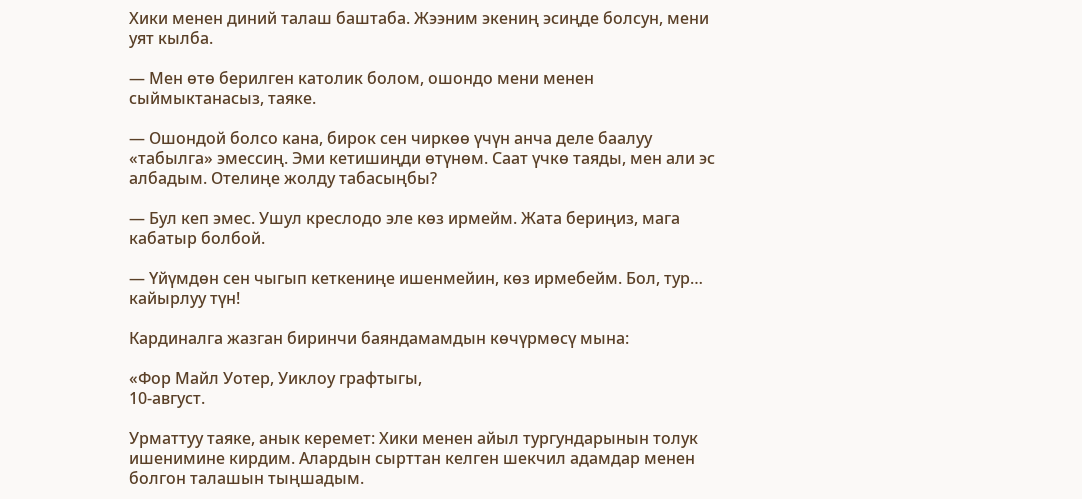Хики менен диний талаш баштаба. Жээним экениң эсиңде болсун, мени уят кылба.

— Мен өтө берилген католик болом, ошондо мени менен сыймыктанасыз, таяке.

— Ошондой болсо кана, бирок сен чиркөө үчүн анча деле баалуу «табылга» эмессиң. Эми кетишиңди өтүнөм. Саат үчкө таяды, мен али эс албадым. Отелиңе жолду табасыңбы?

— Бул кеп эмес. Ушул креслодо эле көз ирмейм. Жата бериңиз, мага кабатыр болбой.

— Үйүмдөн сен чыгып кеткениңе ишенмейин, көз ирмебейм. Бол, тур… кайырлуу түн!

Кардиналга жазган биринчи баяндамамдын көчүрмөсү мына:

«Фор Майл Уотер, Уиклоу графтыгы,
10-август.

Урматтуу таяке, анык керемет: Хики менен айыл тургундарынын толук ишенимине кирдим. Алардын сырттан келген шекчил адамдар менен болгон талашын тыңшадым.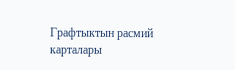Графтыктын расмий карталары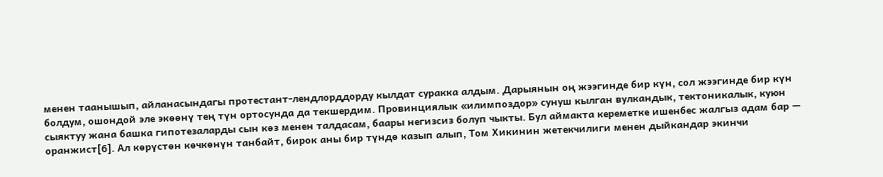менен таанышып, айланасындагы протестант-лендлорддорду кылдат суракка алдым. Дарыянын оң жээгинде бир күн, сол жээгинде бир күн болдум, ошондой эле экөөнү тең түн ортосунда да текшердим. Провинциялык «илимпоздор» сунуш кылган вулкандык, тектоникалык, куюн сыяктуу жана башка гипотезаларды сын көз менен талдасам, баары негизсиз болуп чыкты. Бул аймакта кереметке ишенбес жалгыз адам бар — оранжист[6]. Ал көрүстөн көчкөнүн танбайт, бирок аны бир түндө казып алып, Том Хикинин жетекчилиги менен дыйкандар экинчи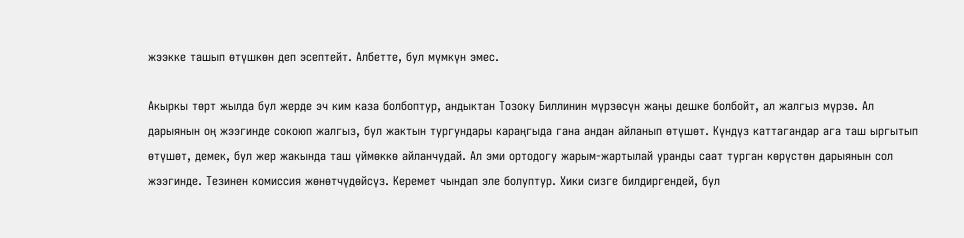жээкке ташып өтүшкөн деп эсептейт. Албетте, бул мүмкүн эмес.

Акыркы төрт жылда бул жерде эч ким каза болбоптур, андыктан Тозоку Биллинин мүрзөсүн жаңы дешке болбойт, ал жалгыз мүрзө. Ал дарыянын оң жээгинде сокоюп жалгыз, бул жактын тургундары караңгыда гана андан айланып өтүшөт. Күндүз каттагандар ага таш ыргытып өтүшөт, демек, бул жер жакында таш үймөккө айланчудай. Ал эми ортодогу жарым-жартылай уранды саат турган көрүстөн дарыянын сол жээгинде. Тезинен комиссия жөнөтчүдөйсүз. Керемет чындап эле болуптур. Хики сизге билдиргендей, бул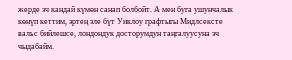жерде эч кандай күмөн санап болбойт. А мен буга ушунчалык көнүп кеттим, эртең эле бүт Уиклоу графтыгы Мидлсексте вальс бийлешсе, лондондук досторумдун таңгалуусуна эч чыдабайм.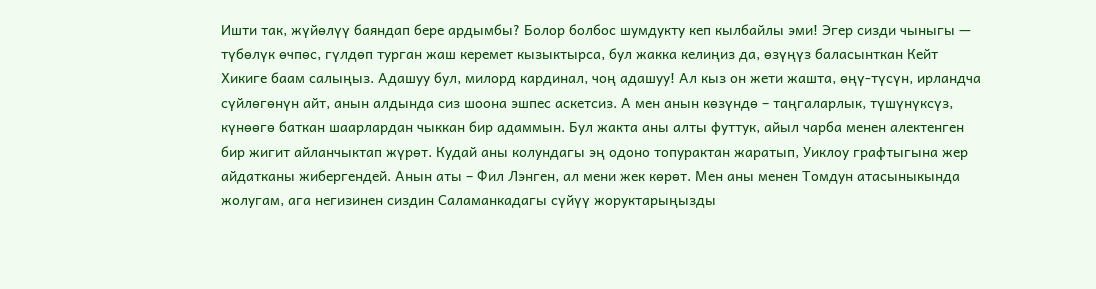Ишти так, жүйөлүү баяндап бере ардымбы? Болор болбос шумдукту кеп кылбайлы эми! Эгер сизди чыныгы — түбөлүк өчпөс, гүлдөп турган жаш керемет кызыктырса, бул жакка келиңиз да, өзүңүз баласынткан Кейт Хикиге баам салыңыз. Адашуу бул, милорд кардинал, чоң адашуу! Ал кыз он жети жашта, өңү-түсүн, ирландча сүйлөгөнүн айт, анын алдында сиз шоона эшпес аскетсиз. А мен анын көзүндө – таңгаларлык, түшүнүксүз, күнөөгө баткан шаарлардан чыккан бир адаммын. Бул жакта аны алты футтук, айыл чарба менен алектенген бир жигит айланчыктап жүрөт. Кудай аны колундагы эң одоно топурактан жаратып, Уиклоу графтыгына жер айдатканы жибергендей. Анын аты – Фил Лэнген, ал мени жек көрөт. Мен аны менен Томдун атасыныкында жолугам, ага негизинен сиздин Саламанкадагы сүйүү жоруктарыңызды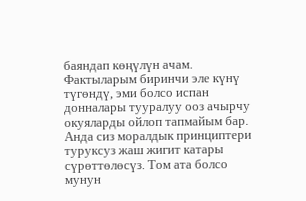баяндап көңүлүн ачам. Фактыларым биринчи эле күнү түгөндү, эми болсо испан донналары тууралуу ооз ачырчу окуяларды ойлоп тапмайым бар. Анда сиз моралдык принциптери туруксуз жаш жигит катары сүрөттөлөсүз. Том ата болсо мунун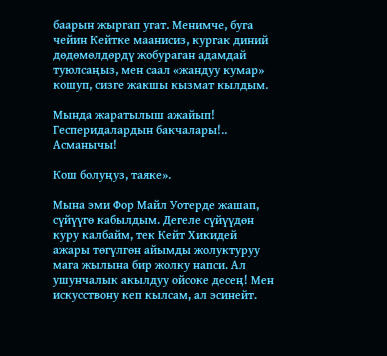баарын жыргап угат. Менимче, буга чейин Кейтке маанисиз, кургак диний дөдөмөлдөрдү жобураган адамдай туюлсаңыз, мен саал «жандуу кумар» кошуп, сизге жакшы кызмат кылдым.

Мында жаратылыш ажайып! Гесперидалардын бакчалары!.. Асманычы!

Кош болуңуз, таяке».

Мына эми Фор Майл Уотерде жашап, сүйүүгө кабылдым. Дегеле сүйүүдөн куру калбайм, тек Кейт Хикидей ажары төгүлгөн айымды жолуктуруу мага жылына бир жолку напси. Ал ушунчалык акылдуу ойсоке десең! Мен искусствону кеп кылсам, ал эсинейт.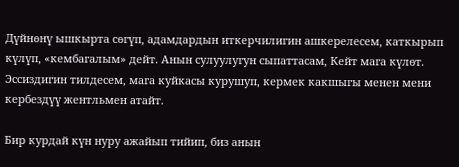Дүйнөнү ышкырта сөгүп, адамдардын иткерчилигин ашкерелесем, каткырып күлүп, «кембагалым» дейт. Анын сулуулугун сыпаттасам, Кейт мага күлөт. Эссиздигин тилдесем, мага куйкасы курушуп, кермек какшыгы менен мени кербездүү жентльмен атайт.

Бир курдай күн нуру ажайып тийип, биз анын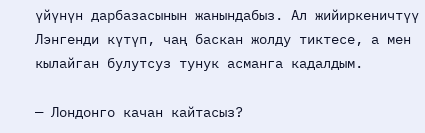үйүнүн дарбазасынын жанындабыз. Ал жийиркеничтүү Лэнгенди күтүп, чаң баскан жолду тиктесе, а мен кылайган булутсуз тунук асманга кадалдым.

— Лондонго качан кайтасыз?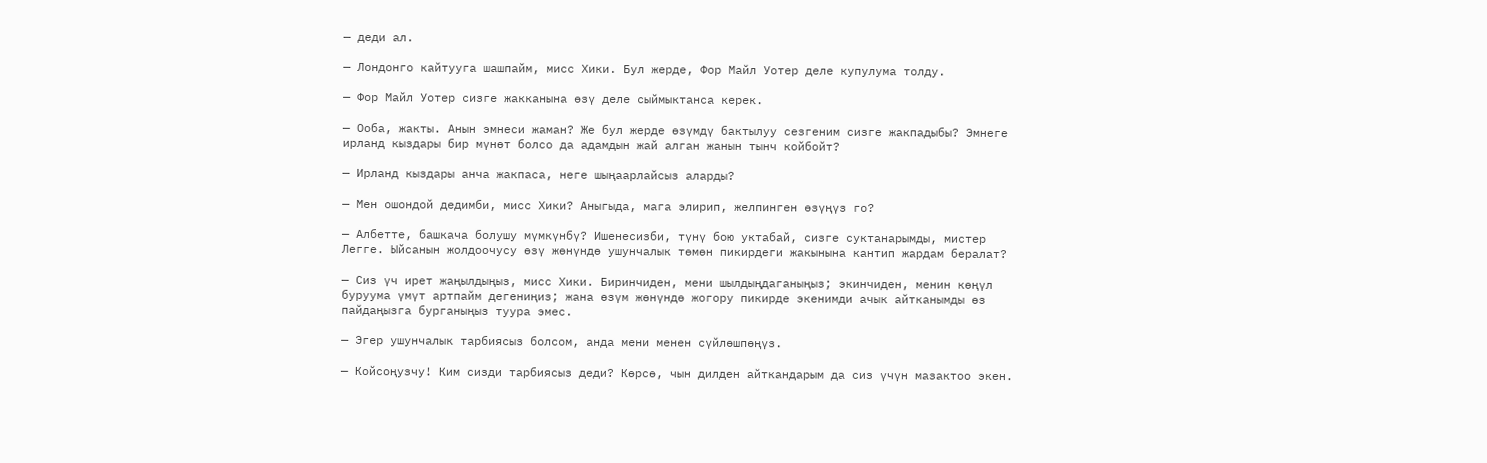— деди ал.

— Лондонго кайтууга шашпайм, мисс Хики. Бул жерде, Фор Майл Уотер деле купулума толду.

— Фор Майл Уотер сизге жакканына өзү деле сыймыктанса керек.

— Ооба, жакты. Анын эмнеси жаман? Же бул жерде өзүмдү бактылуу сезгеним сизге жакпадыбы? Эмнеге ирланд кыздары бир мүнөт болсо да адамдын жай алган жанын тынч койбойт?

— Ирланд кыздары анча жакпаса, неге шыңаарлайсыз аларды?

— Мен ошондой дедимби, мисс Хики? Аныгыда, мага элирип, желпинген өзүңүз го?

— Албетте, башкача болушу мүмкүнбү? Ишенесизби, түнү бою уктабай, сизге суктанарымды, мистер Легге. Ыйсанын жолдоочусу өзү жөнүндө ушунчалык төмөн пикирдеги жакынына кантип жардам бералат?

— Сиз үч ирет жаңылдыңыз, мисс Хики. Биринчиден, мени шылдыңдаганыңыз; экинчиден, менин көңүл буруума үмүт артпайм дегениңиз; жана өзүм жөнүндө жогору пикирде экенимди ачык айтканымды өз пайдаңызга бурганыңыз туура эмес.

— Эгер ушунчалык тарбиясыз болсом, анда мени менен сүйлөшпөңүз.

— Койсоңузчу! Ким сизди тарбиясыз деди? Көрсө, чын дилден айткандарым да сиз үчүн мазактоо экен.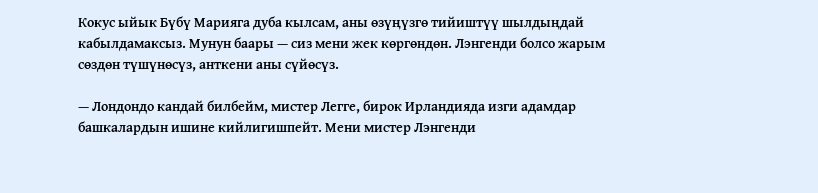Кокус ыйык Бүбү Марияга дуба кылсам, аны өзүңүзгө тийиштүү шылдыңдай кабылдамаксыз. Мунун баары — сиз мени жек көргөндөн. Лэнгенди болсо жарым сөздөн түшүнөсүз, анткени аны сүйөсүз.

— Лондондо кандай билбейм, мистер Легге, бирок Ирландияда изги адамдар башкалардын ишине кийлигишпейт. Мени мистер Лэнгенди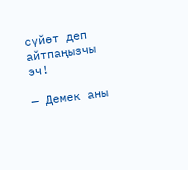сүйөт деп айтпаңызчы эч!

— Демек аны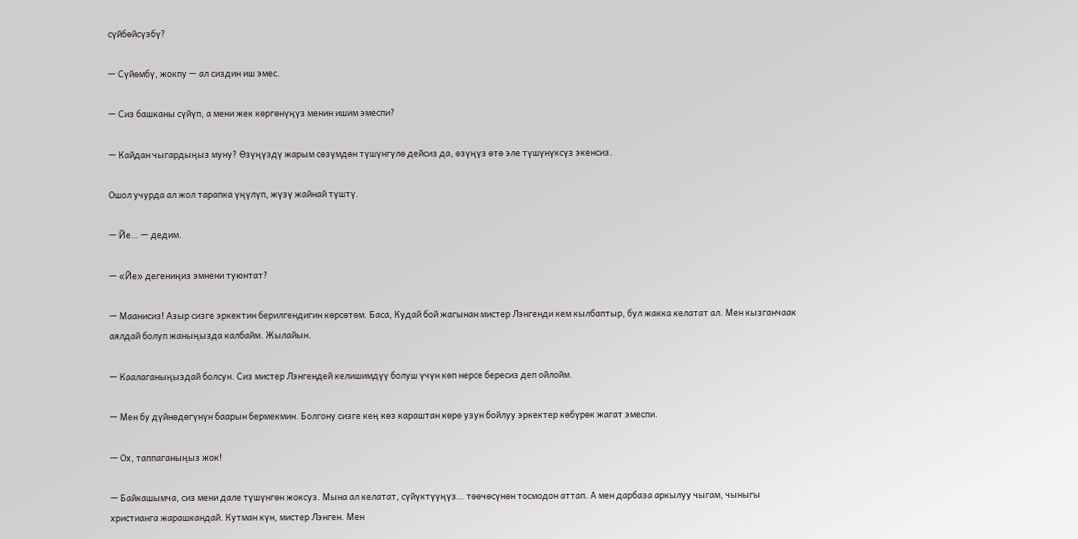сүйбөйсүзбү?

— Сүйөмбү, жокпу — ал сиздин иш эмес.

— Сиз башканы сүйүп, а мени жек көргөнүңүз менин ишим эмеспи?

— Кайдан чыгардыңыз муну? Өзүңүздү жарым сөзүмдөн түшүнгүлө дейсиз да, өзүңүз өтө эле түшүнүксүз экенсиз.

Ошол учурда ал жол тарапка үңүлүп, жүзү жайнай түштү.

— Йе… — дедим.

— «Йе» дегениңиз эмнени туюнтат?

— Маанисиз! Азыр сизге эркектин берилгендигин көрсөтөм. Баса, Кудай бой жагынан мистер Лэнгенди кем кылбаптыр, бул жакка келатат ал. Мен кызганчаак аялдай болуп жаныңызда калбайм. Жылайын.

— Каалаганыңыздай болсун. Сиз мистер Лэнгендей келишимдүү болуш үчүн көп нерсе бересиз деп ойлойм.

— Мен бу дүйнөдөгүнүн баарын бермекмин. Болгону сизге кең көз караштан көрө узун бойлуу эркектер көбүрөк жагат эмеспи.

— Ох, таппаганыңыз жок!

— Байкашымча, сиз мени дале түшүнгөн жоксуз. Мына ал келатат, сүйүктүүңүз… төөчөсүнөн тосмодон аттап. А мен дарбаза аркылуу чыгам, чыныгы христианга жарашкандай. Кутман күн, мистер Лэнген. Мен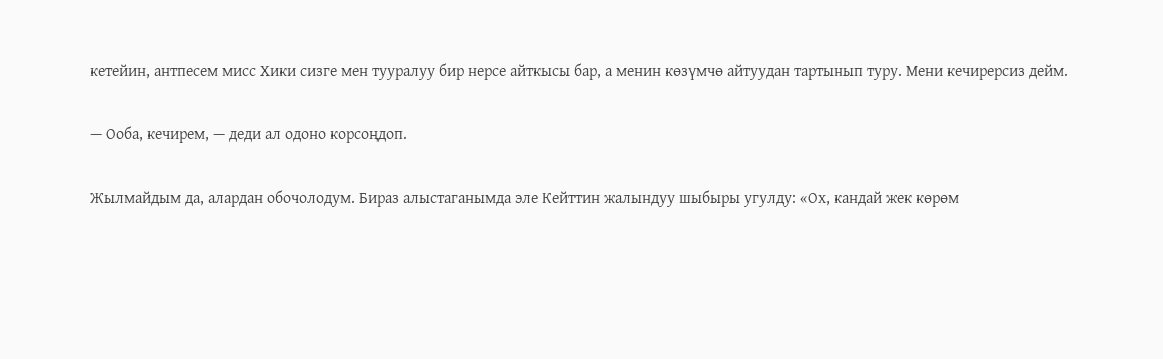кетейин, антпесем мисс Хики сизге мен тууралуу бир нерсе айткысы бар, а менин көзүмчө айтуудан тартынып туру. Мени кечирерсиз дейм.

— Ооба, кечирем, — деди ал одоно корсоңдоп.

Жылмайдым да, алардан обочолодум. Бираз алыстаганымда эле Кейттин жалындуу шыбыры угулду: «Ох, кандай жек көрөм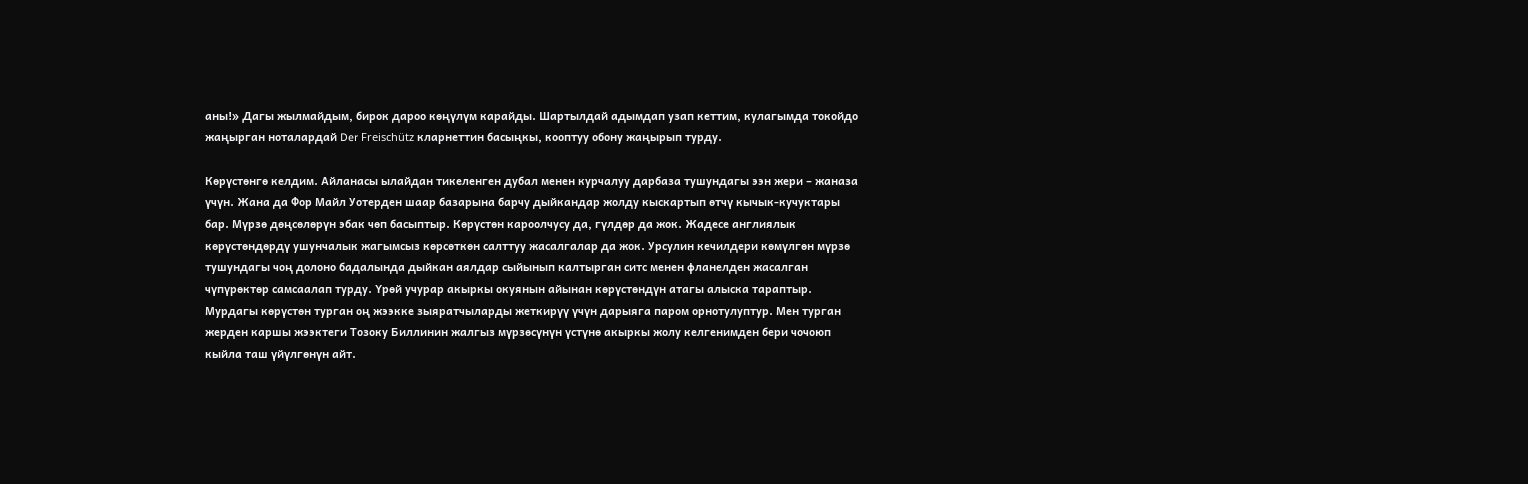аны!» Дагы жылмайдым, бирок дароо көңүлүм карайды. Шартылдай адымдап узап кеттим, кулагымда токойдо жаңырган ноталардай Der Freischütz кларнеттин басыңкы, кооптуу обону жаңырып турду.

Көрүстөнгө келдим. Айланасы ылайдан тикеленген дубал менен курчалуу дарбаза тушундагы ээн жери – жаназа үчүн. Жана да Фор Майл Уотерден шаар базарына барчу дыйкандар жолду кыскартып өтчү кычык-кучуктары бар. Мүрзө дөңсөлөрүн эбак чөп басыптыр. Көрүстөн кароолчусу да, гүлдөр да жок. Жадесе англиялык көрүстөндөрдү ушунчалык жагымсыз көрсөткөн салттуу жасалгалар да жок. Урсулин кечилдери көмүлгөн мүрзө тушундагы чоң долоно бадалында дыйкан аялдар сыйынып калтырган ситс менен фланелден жасалган чүпүрөктөр самсаалап турду. Үрөй учурар акыркы окуянын айынан көрүстөндүн атагы алыска тараптыр. Мурдагы көрүстөн турган оң жээкке зыяратчыларды жеткирүү үчүн дарыяга паром орнотулуптур. Мен турган жерден каршы жээктеги Тозоку Биллинин жалгыз мүрзөсүнүн үстүнө акыркы жолу келгенимден бери чочоюп кыйла таш үйүлгөнүн айт.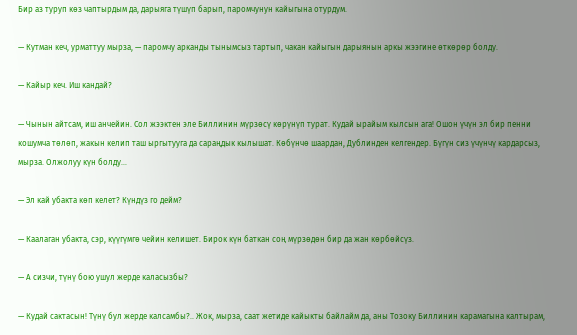Бир аз туруп көз чаптырдым да, дарыяга түшүп барып, паромчунун кайыгына отурдум.

— Кутман кеч, урматтуу мырза, — паромчу арканды тынымсыз тартып, чакан кайыгын дарыянын аркы жээгине өткөрөр болду.

— Кайыр кеч. Иш кандай?

— Чынын айтсам, иш анчейин. Сол жээктен эле Биллинин мүрзөсү көрүнүп турат. Кудай ырайым кылсын ага! Ошон үчүн эл бир пенни кошумча төлөп, жакын келип таш ыргытууга да сараңдык кылышат. Көбүнчө шаардан, Дублинден келгендер. Бүгүн сиз үчүнчү кардарсыз, мырза. Олжолуу күн болду…

— Эл кай убакта көп келет? Күндүз го дейм?

— Каалаган убакта, сэр, күүгүмгө чейин келишет. Бирок күн баткан соң мүрзөдөн бир да жан көрбөйсүз.

— А сизчи, түнү бою ушул жерде каласызбы?

— Кудай сактасын! Түнү бул жерде калсамбы?.. Жок, мырза, саат жетиде кайыкты байлайм да, аны Тозоку Биллинин карамагына калтырам,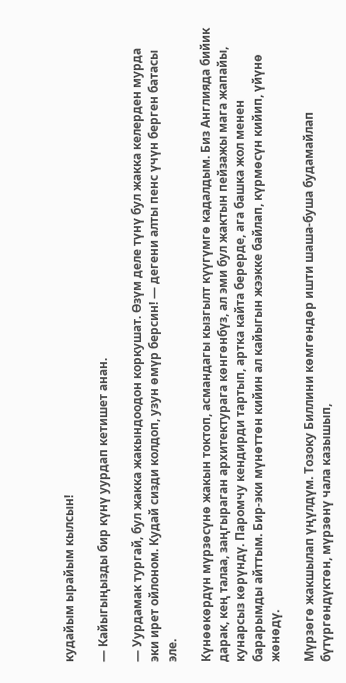кудайым ырайым кылсын!

— Кайыгыңызды бир күнү уурдап кетишет анан.

— Уурдамак тургай, бул жакка жакындоодон коркушат. Өзүм деле түнү бул жакка келерден мурда эки ирет ойлоном. Кудай сизди колдоп, узун өмүр берсин! — дегени алты пенс үчүн берген батасы эле.

Күнөөкөрдүн мүрзөсүнө жакын токтоп, асмандагы кызгылт күүгүмгө кадалдым. Биз Англияда бийик дарак, кең талаа, заңгыраган архитектурага көнгөнбүз, ал эми бул жактын пейзажы мага жапайы, кунарсыз көрүндү. Паромчу кендирди тартып, артка кайта берерде, ага башка жол менен барарымды айттым. Бир-эки мүнөттөн кийин ал кайыгын жээкке байлап, күрмөсүн кийип, үйүнө жөнөдү.

Мүрзөгө жакшылап үңүлдүм. Тозоку Биллини көмгөндөр ишти шаша-буша будамайлап бүтүргөндүктөн, мүрзөнү чала казышып,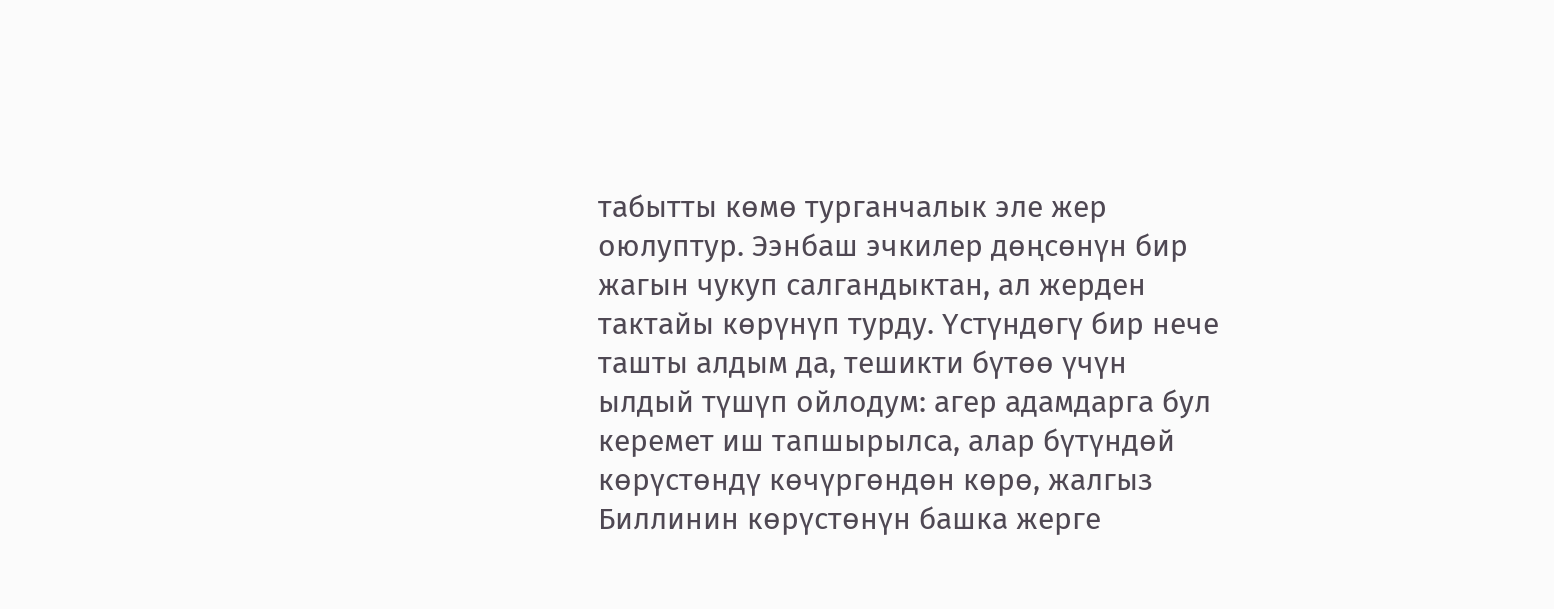табытты көмө турганчалык эле жер оюлуптур. Ээнбаш эчкилер дөңсөнүн бир жагын чукуп салгандыктан, ал жерден тактайы көрүнүп турду. Үстүндөгү бир нече ташты алдым да, тешикти бүтөө үчүн ылдый түшүп ойлодум: агер адамдарга бул керемет иш тапшырылса, алар бүтүндөй көрүстөндү көчүргөндөн көрө, жалгыз Биллинин көрүстөнүн башка жерге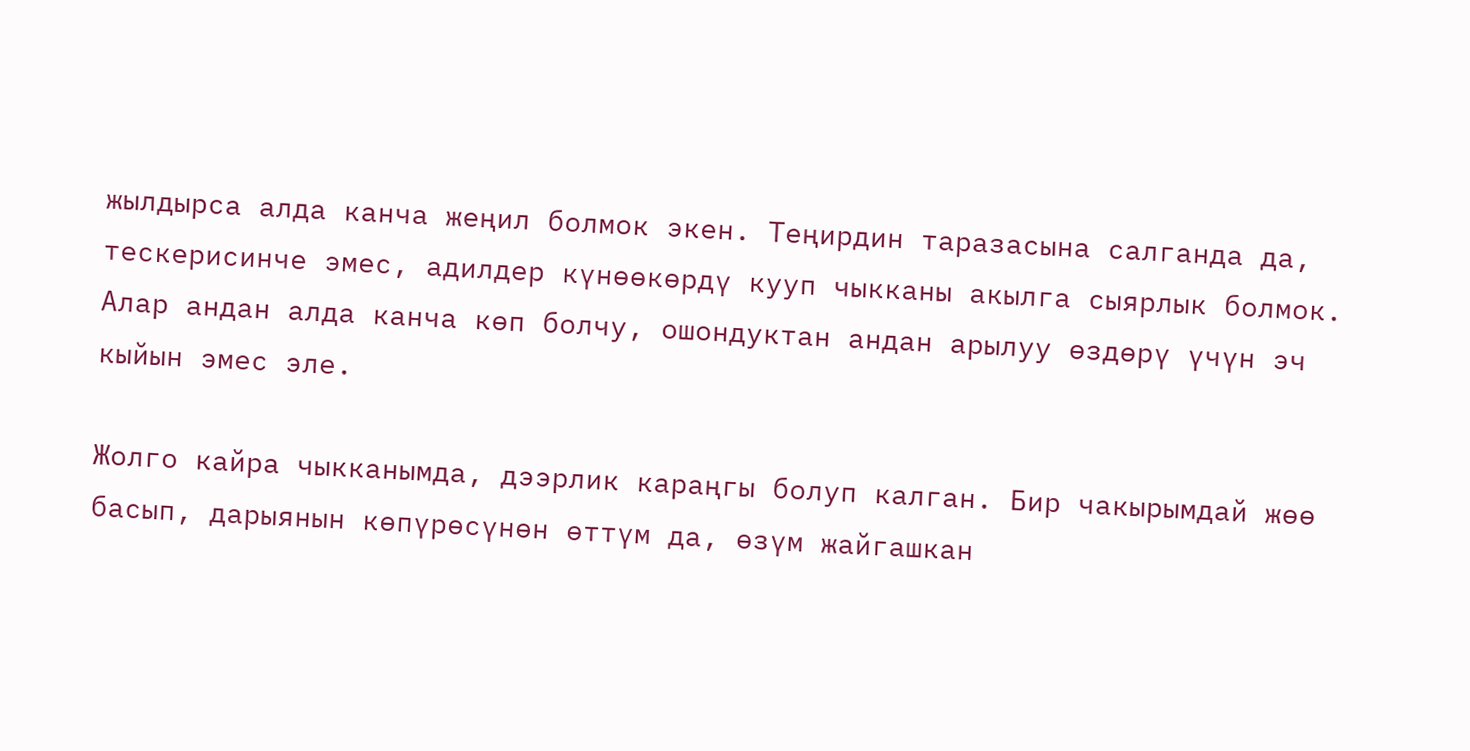жылдырса алда канча жеңил болмок экен. Теңирдин таразасына салганда да, тескерисинче эмес, адилдер күнөөкөрдү кууп чыкканы акылга сыярлык болмок. Алар андан алда канча көп болчу, ошондуктан андан арылуу өздөрү үчүн эч кыйын эмес эле.

Жолго кайра чыкканымда, дээрлик караңгы болуп калган. Бир чакырымдай жөө басып, дарыянын көпүрөсүнөн өттүм да, өзүм жайгашкан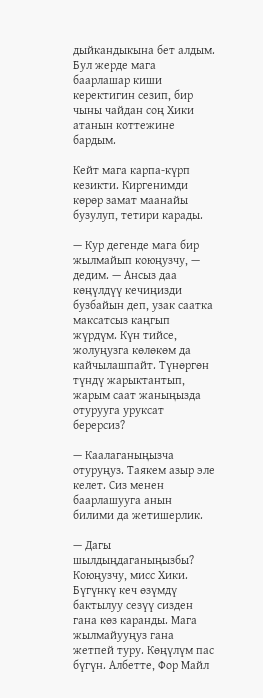дыйкандыкына бет алдым. Бул жерде мага баарлашар киши керектигин сезип, бир чыны чайдан соң Хики атанын коттежине бардым.

Кейт мага карпа-күрп кезикти. Киргенимди көрөр замат маанайы бузулуп, тетири карады.

— Кур дегенде мага бир жылмайып коюңузчу, — дедим. — Ансыз даа көңүлдүү кечиңизди бузбайын деп, узак саатка максатсыз каңгып жүрдүм. Күн тийсе, жолуңузга көлөкөм да кайчылашпайт. Түнөргөн түндү жарыктантып, жарым саат жаныңызда отурууга уруксат берерсиз?

— Каалаганыңызча отуруңуз. Таякем азыр эле келет. Сиз менен баарлашууга анын билими да жетишерлик.

— Дагы шылдыңдаганыңызбы? Коюңузчу, мисс Хики. Бүгүнкү кеч өзүмдү бактылуу сезүү сизден гана көз каранды. Мага жылмайууңуз гана жетпей туру. Көңүлүм пас бүгүн. Албетте, Фор Майл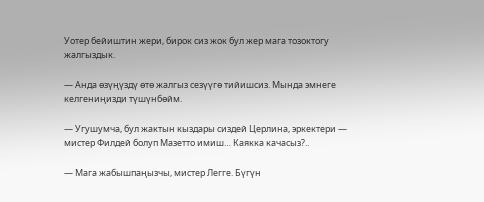Уотер бейиштин жери, бирок сиз жок бул жер мага тозоктогу жалгыздык.

— Анда өзүңүздү өтө жалгыз сезүүгө тийишсиз. Мында эмнеге келгениңизди түшүнбөйм.

— Угушумча, бул жактын кыздары сиздей Церлина, эркектери — мистер Филдей болуп Мазетто имиш… Каякка качасыз?..

— Мага жабышпаңызчы, мистер Легге. Бүгүн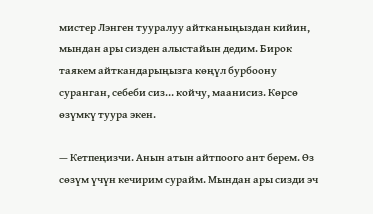мистер Лэнген тууралуу айтканыңыздан кийин, мындан ары сизден алыстайын дедим. Бирок таякем айткандарыңызга көңүл бурбоону суранган, себеби сиз… койчу, маанисиз. Көрсө өзүмкү туура экен.

— Кетпеңизчи. Анын атын айтпоого ант берем. Өз сөзүм үчүн кечирим сурайм. Мындан ары сизди эч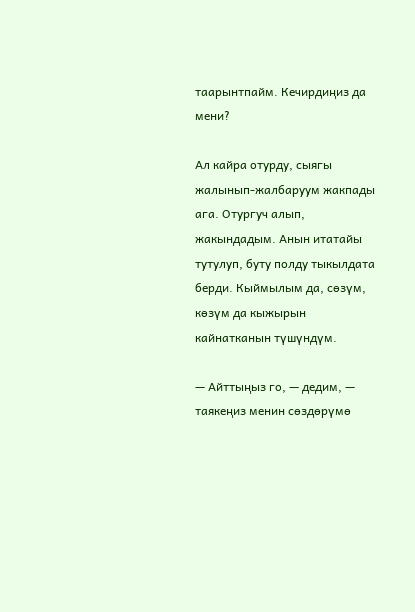таарынтпайм. Кечирдиңиз да мени?

Ал кайра отурду, сыягы жалынып-жалбаруум жакпады ага. Отургуч алып, жакындадым. Анын итатайы тутулуп, буту полду тыкылдата берди. Кыймылым да, сөзүм, көзүм да кыжырын кайнатканын түшүндүм.

— Айттыңыз го, — дедим, — таякеңиз менин сөздөрүмө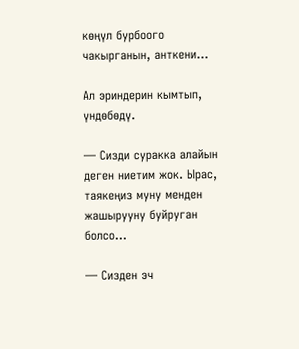көңүл бурбоого чакырганын, анткени…

Ал эриндерин кымтып, үндөбөдү.

— Сизди суракка алайын деген ниетим жок. Ырас, таякеңиз муну менден жашырууну буйруган болсо…

— Сизден эч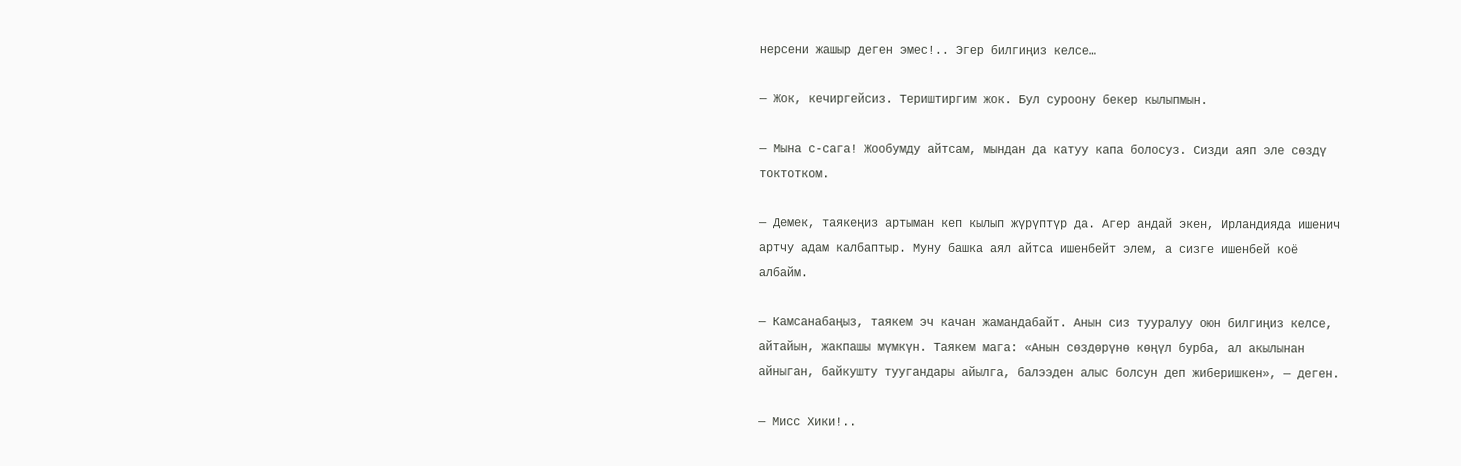нерсени жашыр деген эмес!.. Эгер билгиңиз келсе…

— Жок, кечиргейсиз. Териштиргим жок. Бул суроону бекер кылыпмын.

— Мына с-сага! Жообумду айтсам, мындан да катуу капа болосуз. Сизди аяп эле сөздү токтотком.

— Демек, таякеңиз артыман кеп кылып жүрүптүр да. Агер андай экен, Ирландияда ишенич артчу адам калбаптыр. Муну башка аял айтса ишенбейт элем, а сизге ишенбей коё албайм.

— Камсанабаңыз, таякем эч качан жамандабайт. Анын сиз тууралуу оюн билгиңиз келсе, айтайын, жакпашы мүмкүн. Таякем мага: «Анын сөздөрүнө көңүл бурба, ал акылынан айныган, байкушту туугандары айылга, балээден алыс болсун деп жиберишкен», — деген.

— Мисс Хики!..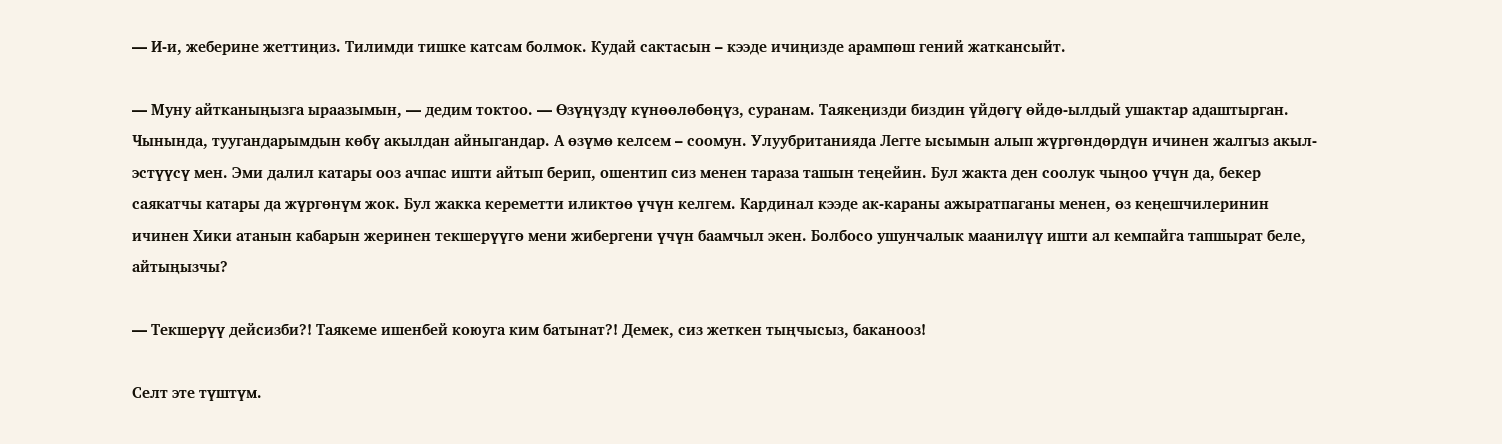— И-и, жеберине жеттиңиз. Тилимди тишке катсам болмок. Кудай сактасын – кээде ичиңизде арампөш гений жаткансыйт.

— Муну айтканыңызга ыраазымын, — дедим токтоо. — Өзүңүздү күнөөлөбөңүз, суранам. Таякеңизди биздин үйдөгү өйдө-ылдый ушактар адаштырган. Чынында, туугандарымдын көбү акылдан айныгандар. А өзүмө келсем – соомун. Улуубританияда Легге ысымын алып жүргөндөрдүн ичинен жалгыз акыл-эстүүсү мен. Эми далил катары ооз ачпас ишти айтып берип, ошентип сиз менен тараза ташын теңейин. Бул жакта ден соолук чыңоо үчүн да, бекер саякатчы катары да жүргөнүм жок. Бул жакка кереметти иликтөө үчүн келгем. Кардинал кээде ак-караны ажыратпаганы менен, өз кеңешчилеринин ичинен Хики атанын кабарын жеринен текшерүүгө мени жибергени үчүн баамчыл экен. Болбосо ушунчалык маанилүү ишти ал кемпайга тапшырат беле, айтыңызчы?

— Текшерүү дейсизби?! Таякеме ишенбей коюуга ким батынат?! Демек, сиз жеткен тыңчысыз, баканооз!

Селт эте түштүм.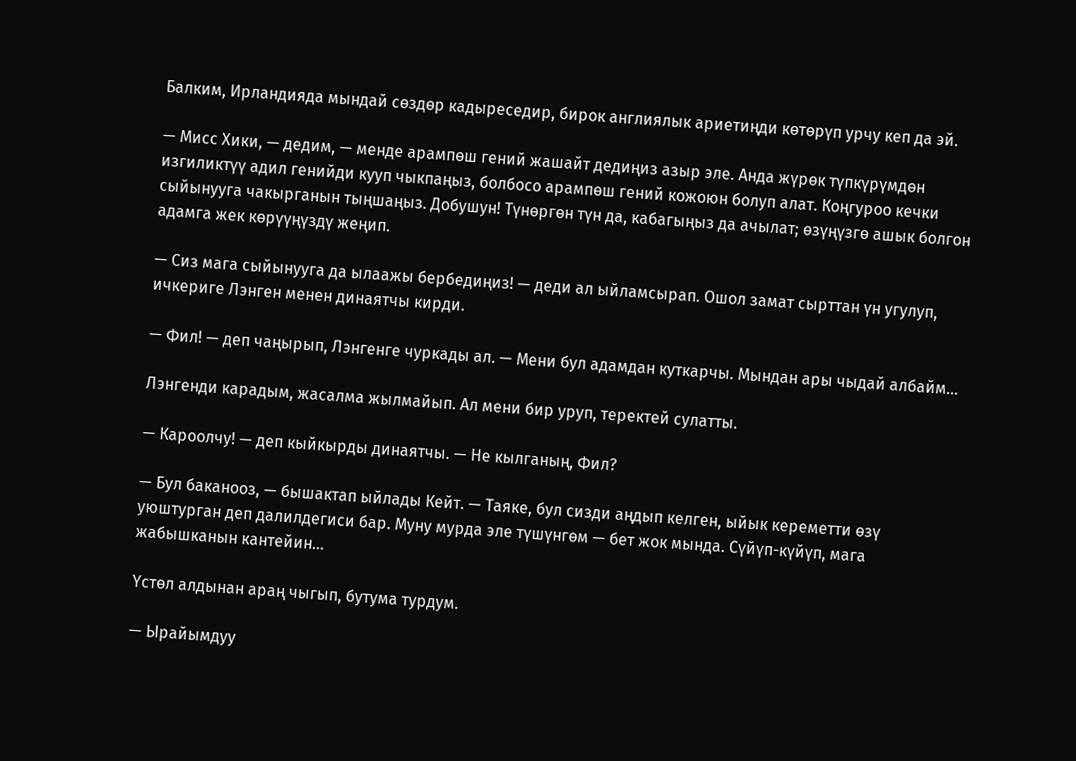Балким, Ирландияда мындай сөздөр кадыреседир, бирок англиялык ариетиңди көтөрүп урчу кеп да эй.

— Мисс Хики, — дедим, — менде арампөш гений жашайт дедиңиз азыр эле. Анда жүрөк түпкүрүмдөн изгиликтүү адил генийди кууп чыкпаңыз, болбосо арампөш гений кожоюн болуп алат. Коңгуроо кечки сыйынууга чакырганын тыңшаңыз. Добушун! Түнөргөн түн да, кабагыңыз да ачылат; өзүңүзгө ашык болгон адамга жек көрүүңүздү жеңип.

— Сиз мага сыйынууга да ылаажы бербедиңиз! — деди ал ыйламсырап. Ошол замат сырттан үн угулуп, ичкериге Лэнген менен динаятчы кирди.

— Фил! — деп чаңырып, Лэнгенге чуркады ал. — Мени бул адамдан куткарчы. Мындан ары чыдай албайм…

Лэнгенди карадым, жасалма жылмайып. Ал мени бир уруп, теректей сулатты.

— Кароолчу! — деп кыйкырды динаятчы. — Не кылганың, Фил?

— Бул баканооз, — бышактап ыйлады Кейт. — Таяке, бул сизди аңдып келген, ыйык кереметти өзү уюштурган деп далилдегиси бар. Муну мурда эле түшүнгөм — бет жок мында. Сүйүп-күйүп, мага жабышканын кантейин…

Үстөл алдынан араң чыгып, бутума турдум.

— Ырайымдуу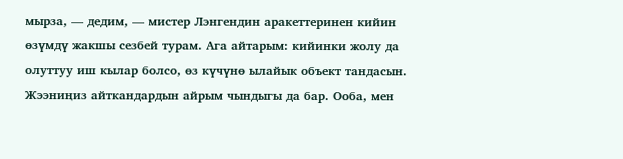мырза, — дедим, — мистер Лэнгендин аракеттеринен кийин өзүмдү жакшы сезбей турам. Ага айтарым: кийинки жолу да олуттуу иш кылар болсо, өз күчүнө ылайык объект тандасын. Жээниңиз айткандардын айрым чындыгы да бар. Ооба, мен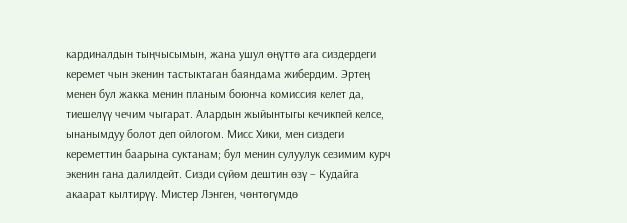кардиналдын тыңчысымын, жана ушул өңүттө ага сиздердеги керемет чын экенин тастыктаган баяндама жибердим. Эртең менен бул жакка менин планым боюнча комиссия келет да, тиешелүү чечим чыгарат. Алардын жыйынтыгы кечикпей келсе, ынанымдуу болот деп ойлогом. Мисс Хики, мен сиздеги кереметтин баарына суктанам; бул менин сулуулук сезимим курч экенин гана далилдейт. Сизди сүйөм дештин өзү – Кудайга акаарат кылтирүү. Мистер Лэнген, чөнтөгүмдө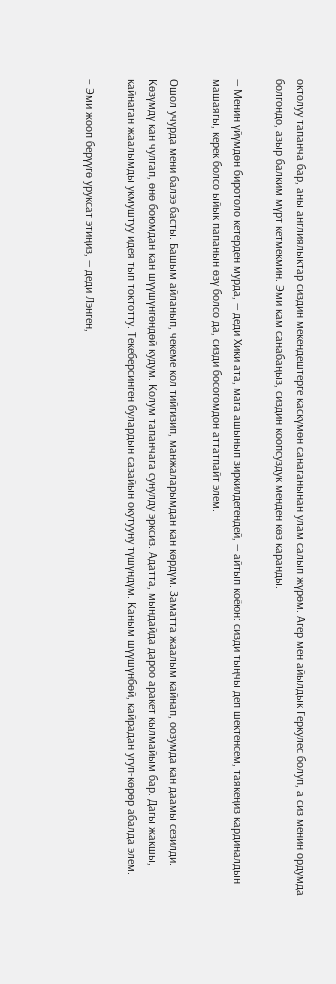октолуу тапанча бар, аны англиялыктар сиздин мекендештерге каскүмөн санаганынан улам салып жүрөм. Агер мен айылдык Геркулес болуп, а сиз менин ордумда болгондо, азыр балким мүрт кетмекмин. Эми кам санабаңыз, сиздин коопсуздук менден көз каранды.

— Менин үйүмдөн биротоло кетерден мурда, — деди Хики ата, мага ашынып зиркилдегендей, — айтып коёюн: сизди тыңчы деп шектенсем, таякеңиз кардиналдын машаягы, керек болсо ыйык папанын өзү болсо да, сизди босогомдон аттатпайт элем.

Ошол учурда мени балээ басты. Башым айланып, чекеме кол тийгизип, манжаларымдан кан көрдүм. Заматта жаалым кайнап, оозумда кан даамы сезилди. Көзүмдү кан чулгап, өнө боюмдан кан шүүшүнгөндөй кудум. Колум тапанчага сунулду эрксиз. Адатта, мындайда дароо аракет кылмайым бар. Дагы жакшы, кайнаган жаалымды укмуштуу идея тып токтотту. Текеберсинген булардын сазайын окутууну түшүндүм. Каным шүүшүнбөй, кайрадан угуп-көрөр абалда элем.

– Эми жооп берүүгө уруксат этиңиз, — деди Лэнген,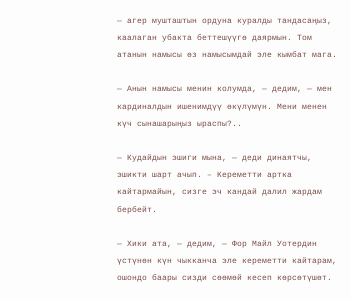— агер мушташтын ордуна куралды тандасаңыз, каалаган убакта беттешүүгө даярмын. Том атанын намысы өз намысымдай эле кымбат мага.

— Анын намысы менин колумда, — дедим, — мен кардиналдын ишенимдүү өкүлүмүн. Мени менен күч сынашарыңыз ыраспы?..

— Кудайдын эшиги мына, — деди динаятчы, эшикти шарт ачып. – Кереметти артка кайтармайын, сизге эч кандай далил жардам бербейт.

— Хики ата, — дедим, — Фор Майл Уотердин үстүнөн күн чыкканча эле кереметти кайтарам, ошондо баары сизди сөөмөй кесеп көрсөтүшөт.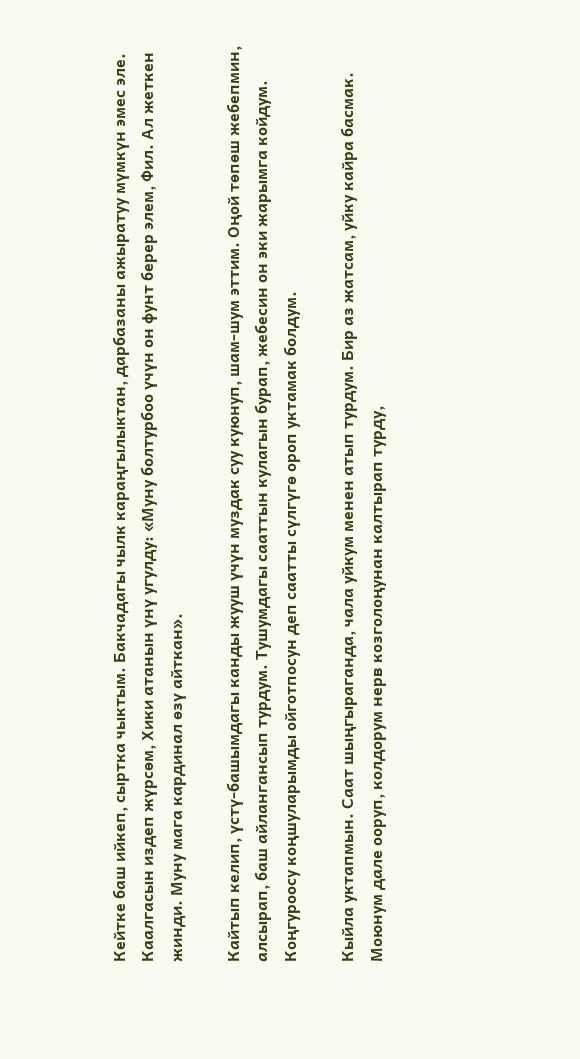Кейтке баш ийкеп, сыртка чыктым. Бакчадагы чылк караңгылыктан, дарбазаны ажыратуу мүмкүн эмес эле. Каалгасын издеп жүрсөм, Хики атанын үнү угулду: «Муну болтурбоо үчүн он фунт берер элем, Фил. Ал жеткен жинди. Муну мага кардинал өзү айткан».

Кайтып келип, үстү-башымдагы канды жууш үчүн муздак суу куюнуп, шам-шум эттим. Оңой төпөш жебепмин, алсырап, баш айлангансып турдум. Тушумдагы сааттын кулагын бурап, жебесин он эки жарымга койдум. Коңгуроосу коңшуларымды ойготпосун деп саатты сүлгүгө ороп уктамак болдум.

Кыйла уктапмын. Саат шыңгыраганда, чала уйкум менен атып турдум. Бир аз жатсам, уйку кайра басмак. Моюнум дале ооруп, колдорум нерв козголоңунан калтырап турду,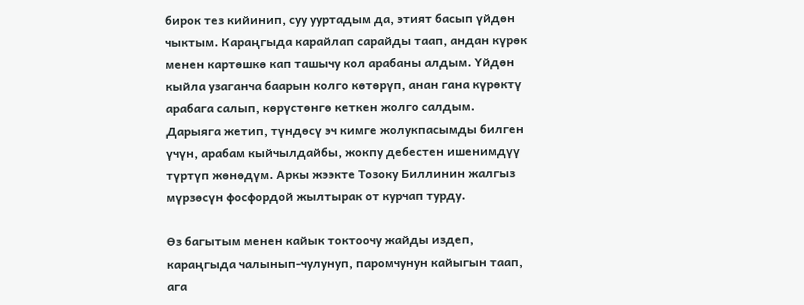бирок тез кийинип, суу ууртадым да, этият басып үйдөн чыктым. Караңгыда карайлап сарайды таап, андан күрөк менен картөшкө кап ташычу кол арабаны алдым. Үйдөн кыйла узаганча баарын колго көтөрүп, анан гана күрөктү арабага салып, көрүстөнгө кеткен жолго салдым. Дарыяга жетип, түндөсү эч кимге жолукпасымды билген үчүн, арабам кыйчылдайбы, жокпу дебестен ишенимдүү түртүп жөнөдүм. Аркы жээкте Тозоку Биллинин жалгыз мүрзөсүн фосфордой жылтырак от курчап турду.

Өз багытым менен кайык токтоочу жайды издеп, караңгыда чалынып-чулунуп, паромчунун кайыгын таап, ага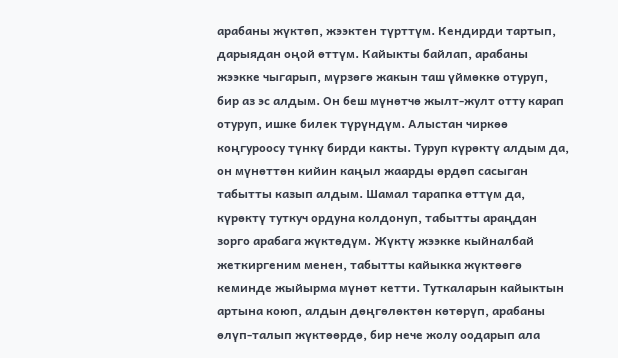арабаны жүктөп, жээктен түрттүм. Кендирди тартып, дарыядан оңой өттүм. Кайыкты байлап, арабаны жээкке чыгарып, мүрзөгө жакын таш үймөккө отуруп, бир аз эс алдым. Он беш мүнөтчө жылт-жулт отту карап отуруп, ишке билек түрүндүм. Алыстан чиркөө коңгуроосу түнкү бирди какты. Туруп күрөктү алдым да, он мүнөттөн кийин каңыл жаарды өрдөп сасыган табытты казып алдым. Шамал тарапка өттүм да, күрөктү туткуч ордуна колдонуп, табытты араңдан зорго арабага жүктөдүм. Жүктү жээкке кыйналбай жеткиргеним менен, табытты кайыкка жүктөөгө кеминде жыйырма мүнөт кетти. Туткаларын кайыктын артына коюп, алдын дөңгөлөктөн көтөрүп, арабаны өлүп-талып жүктөөрдө, бир нече жолу оодарып ала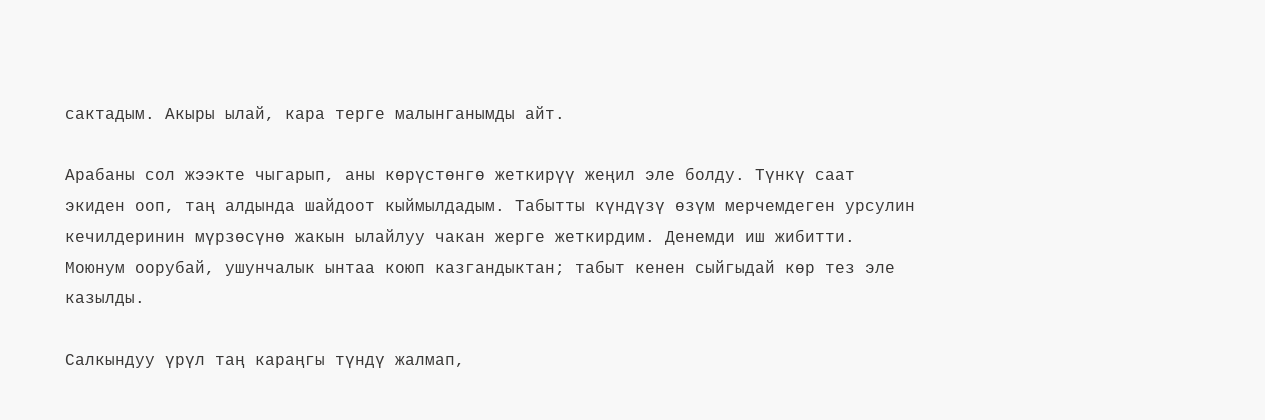сактадым. Акыры ылай, кара терге малынганымды айт.

Арабаны сол жээкте чыгарып, аны көрүстөнгө жеткирүү жеңил эле болду. Түнкү саат экиден ооп, таң алдында шайдоот кыймылдадым. Табытты күндүзү өзүм мерчемдеген урсулин кечилдеринин мүрзөсүнө жакын ылайлуу чакан жерге жеткирдим. Денемди иш жибитти. Моюнум оорубай, ушунчалык ынтаа коюп казгандыктан; табыт кенен сыйгыдай көр тез эле казылды.

Салкындуу үрүл таң караңгы түндү жалмап,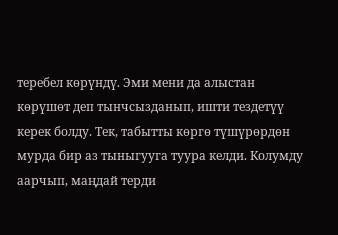теребел көрүндү. Эми мени да алыстан көрүшөт деп тынчсызданып, ишти тездетүү керек болду. Тек, табытты көргө түшүрөрдөн мурда бир аз тыныгууга туура келди. Колумду аарчып, маңдай терди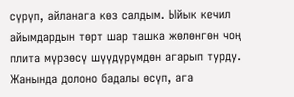сүрүп, айланага көз салдым. Ыйык кечил айымдардын төрт шар ташка жөлөнгөн чоң плита мүрзөсү шүүдүрүмдөн агарып турду. Жанында долоно бадалы өсүп, ага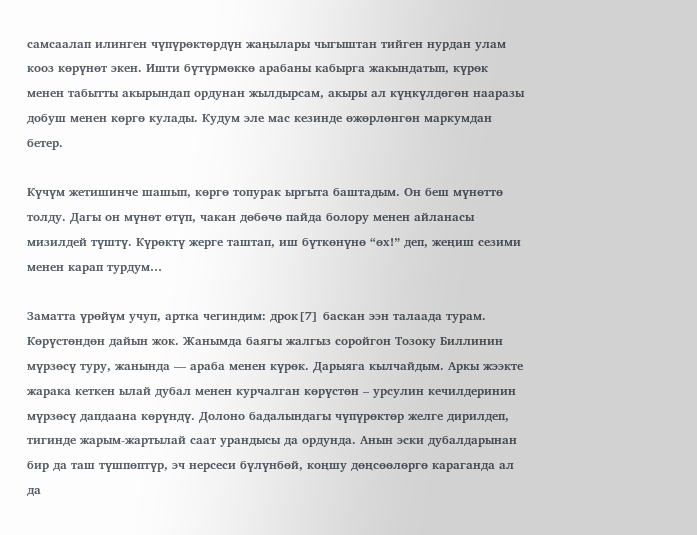самсаалап илинген чүпүрөктөрдүн жаңылары чыгыштан тийген нурдан улам кооз көрүнөт экен. Ишти бүтүрмөккө арабаны кабырга жакындатып, күрөк менен табытты акырындап ордунан жылдырсам, акыры ал күңкүлдөгөн нааразы добуш менен көргө кулады. Кудум эле мас кезинде өжөрлөнгөн маркумдан бетер.

Күчүм жетишинче шашып, көргө топурак ыргыта баштадым. Он беш мүнөттө толду. Дагы он мүнөт өтүп, чакан дөбөчө пайда болору менен айланасы мизилдей түштү. Күрөктү жерге таштап, иш бүткөнүнө “өх!” деп, жеңиш сезими менен карап турдум…

Заматта үрөйүм учуп, артка чегиндим: дрок[7] баскан ээн талаада турам. Көрүстөндөн дайын жок. Жанымда баягы жалгыз соройгон Тозоку Биллинин мүрзөсү туру, жанында — араба менен күрөк. Дарыяга кылчайдым. Аркы жээкте жарака кеткен ылай дубал менен курчалган көрүстөн – урсулин кечилдеринин мүрзөсү дапдаана көрүндү. Долоно бадалындагы чүпүрөктөр желге дирилдеп, тигинде жарым-жартылай саат урандысы да ордунда. Анын эски дубалдарынан бир да таш түшпөптүр, эч нерсеси бүлүнбөй, коңшу дөңсөөлөргө караганда ал да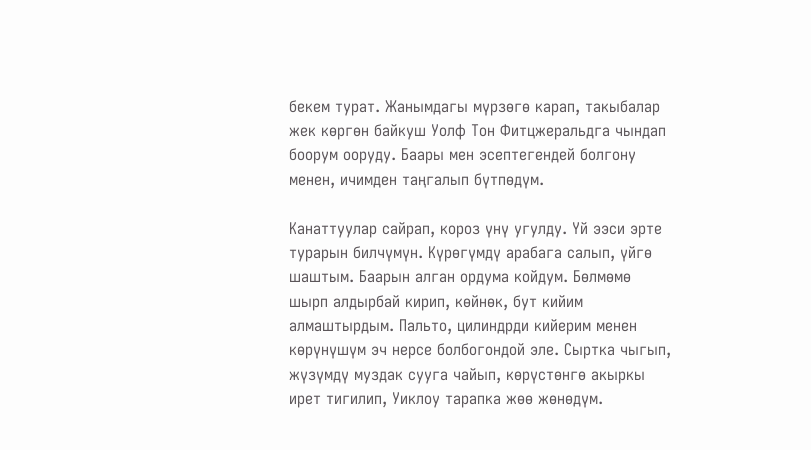бекем турат. Жанымдагы мүрзөгө карап, такыбалар жек көргөн байкуш Уолф Тон Фитцжеральдга чындап боорум ооруду. Баары мен эсептегендей болгону менен, ичимден таңгалып бүтпөдүм.

Канаттуулар сайрап, короз үнү угулду. Үй ээси эрте турарын билчүмүн. Күрөгүмдү арабага салып, үйгө шаштым. Баарын алган ордума койдум. Бөлмөмө шырп алдырбай кирип, көйнөк, бут кийим алмаштырдым. Пальто, цилиндрди кийерим менен көрүнүшүм эч нерсе болбогондой эле. Сыртка чыгып, жүзүмдү муздак сууга чайып, көрүстөнгө акыркы ирет тигилип, Уиклоу тарапка жөө жөнөдүм.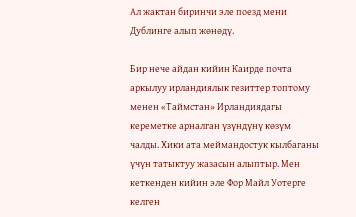Ал жактан биринчи эле поезд мени Дублинге алып жөнөдү.

Бир нече айдан кийин Каирде почта аркылуу ирландиялык гезиттер топтому менен «Таймстан» Ирландиядагы кереметке арналган үзүндүнү көзүм чалды. Хики ата меймандостук кылбаганы үчүн татыктуу жазасын алыптыр. Мен кеткенден кийин эле Фор Майл Уотерге келген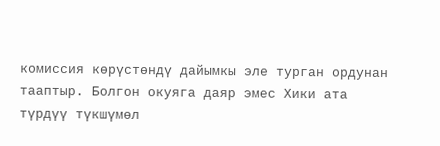комиссия көрүстөндү дайымкы эле турган ордунан тааптыр. Болгон окуяга даяр эмес Хики ата түрдүү түкшүмөл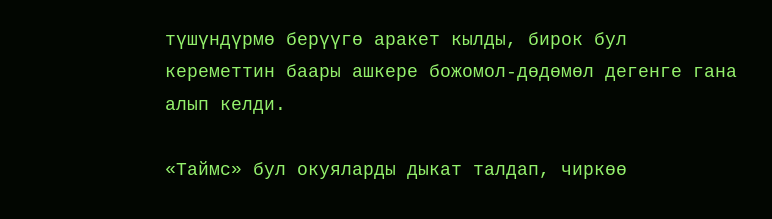түшүндүрмө берүүгө аракет кылды, бирок бул кереметтин баары ашкере божомол-дөдөмөл дегенге гана алып келди.

«Таймс» бул окуяларды дыкат талдап, чиркөө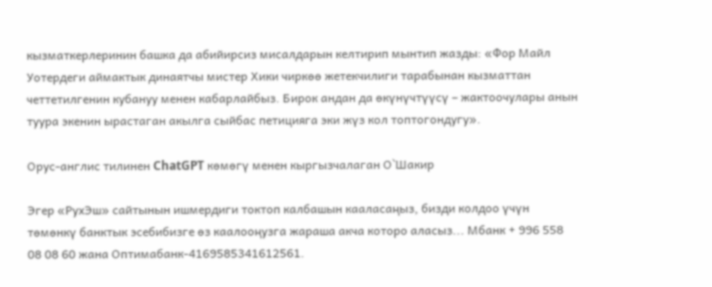кызматкерлеринин башка да абийирсиз мисалдарын келтирип мынтип жазды: «Фор Майл Уотердеги аймактык динаятчы мистер Хики чиркөө жетекчилиги тарабынан кызматтан четтетилгенин кубануу менен кабарлайбыз. Бирок андан да өкүнүчтүүсү – жактоочулары анын туура экенин ырастаган акылга сыйбас петицияга эки жүз кол топтогондугу».

Орус-англис тилинен ChatGPT көмөгү менен кыргызчалаган О`Шакир

Эгер «РухЭш» сайтынын ишмердиги токтоп калбашын кааласаңыз, бизди колдоо үчүн төмөнкү банктык эсебибизге өз каалооңузга жараша акча которо аласыз... Мбанк + 996 558 08 08 60 жана Оптимабанк-4169585341612561.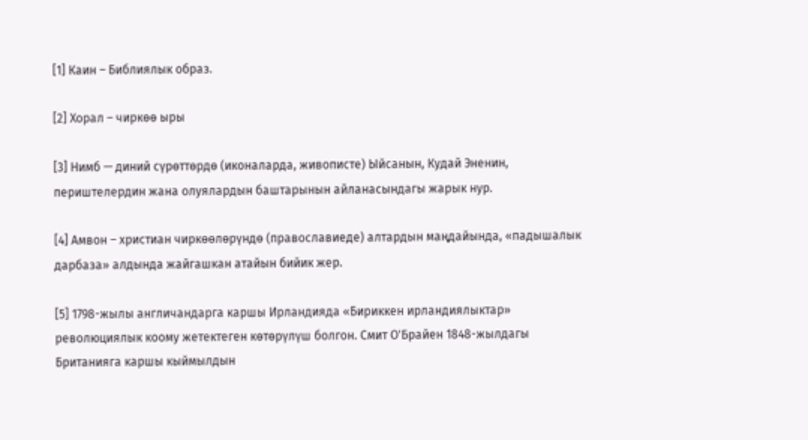[1] Каин – Библиялык образ.

[2] Хорал – чиркөө ыры

[3] Нимб — диний сүрөттөрдө (иконаларда, живописте) Ыйсанын, Кудай Эненин, периштелердин жана олуялардын баштарынын айланасындагы жарык нур.

[4] Амвон – христиан чиркөөлөрүндө (православиеде) алтардын маңдайында, «падышалык дарбаза» алдында жайгашкан атайын бийик жер.

[5] 1798-жылы англичандарга каршы Ирландияда «Бириккен ирландиялыктар» революциялык коому жетектеген көтөрүлүш болгон. Смит О'Брайен 1848-жылдагы Британияга каршы кыймылдын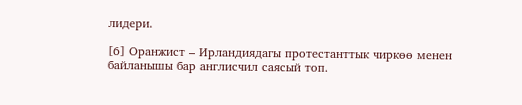лидери.

[6] Оранжист – Ирландиядагы протестанттык чиркөө менен байланышы бар англисчил саясый топ.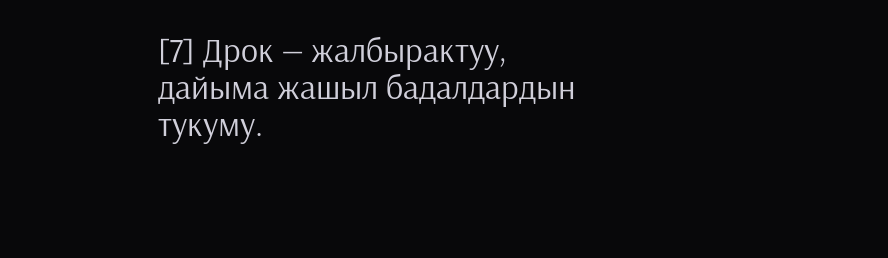[7] Дрок — жалбырактуу, дайыма жашыл бадалдардын тукуму.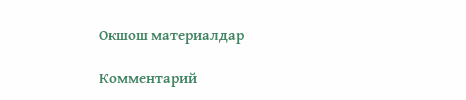Окшош материалдар

Комментарий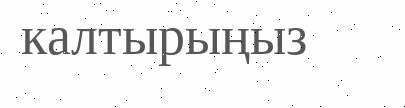калтырыңыз